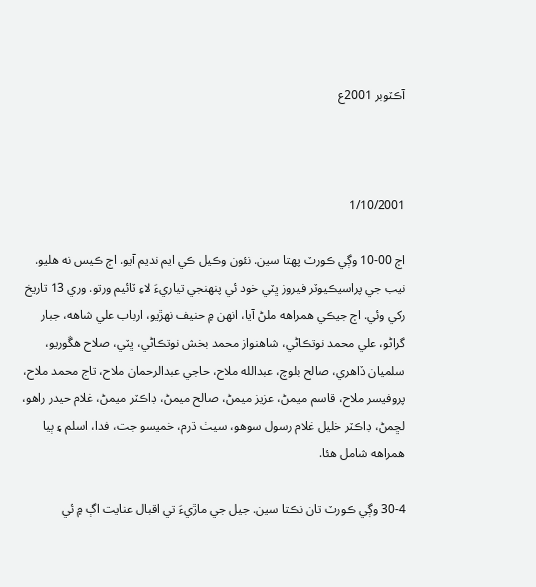آڪٽوبر 2001ع



1/10/2001

اڄ 00-10 وڳي ڪورٽ پهتا سين. نئون وڪيل ڪي ايم نديم آيو. اڄ ڪيس نه هليو. نيب جي پراسيڪيوٽر فيروز ڀٽي خود ئي پنهنجي تياريءَ لاءِ ٽائيم ورتو. وري 13 تاريخ رکي وئي. اڄ جيڪي همراهه ملڻ آيا، انهن ۾ حنيف نهڙيو، ارباب علي شاهه، جبار گراڻو، علي محمد نوتڪاڻي، شاهنواز محمد بخش نوتڪاڻي، ڀٽي، صلاح هڱوريو، سلميان ڏاهري، صالح بلوچ، عبدالله ملاح، حاجي عبدالرحمان ملاح، تاج محمد ملاح، پروفيسر ملاح، قاسم ميمڻ، عزيز ميمڻ، صالح ميمڻ، ڊاڪٽر ميمڻ، غلام حيدر راهو، لڇمڻ، ڊاڪٽر خليل غلام رسول سوهو، سيٺ ڌرم، خميسو جت، فدا، اسلم ۽ ٻيا همراهه شامل هئا.

30-4 وڳي ڪورٽ تان نڪتا سين. جيل جي ماڙيءَ تي اقبال عنايت اڳ ۾ ئي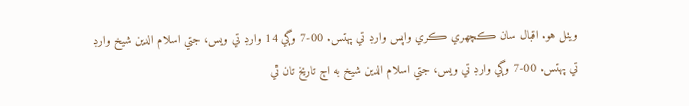ويٺل هو. اقبال سان ڪچهري ڪري واپس وارڊ تي پهتس. 00-7 وڳي 14 وارڊ تي ويس، جتي اسلام الدين شيخ وارڊ تي پهتس. 00-7 وڳي وارڊ تي ويس، جتي اسلام الدين شيخ به اڄ تاريخ تان ٿي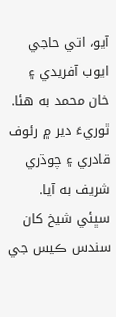آيو، اتي حاجي ايوب آفريدي ۽ خان محمد به هئا. ٿوريءَ دير ۾ رئوف قادري ۽ چوڌري شريف به آيا. سڀئي شيخ کان سندس ڪيس جي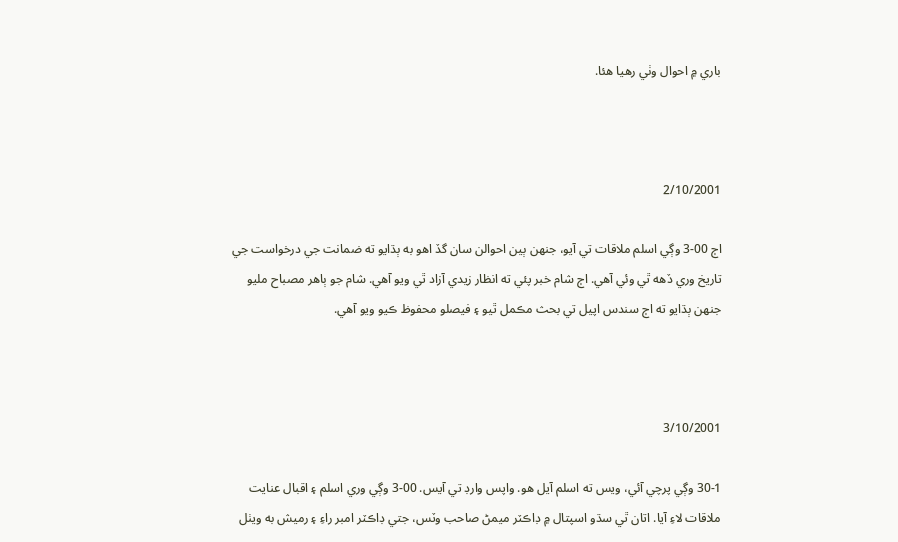باري ۾ احوال وٺي رهيا هئا.



2/10/2001

اڄ 00-3 وڳي اسلم ملاقات تي آيو، جنهن ٻين احوالن سان گڏ اهو به ٻڌايو ته ضمانت جي درخواست جي تاريخ وري ڏهه ٿي وئي آهي. اڄ شام خبر پئي ته انظار زيدي آزاد ٿي ويو آهي. شام جو ٻاهر مصباح مليو جنهن ٻڌايو ته اڄ سندس اپيل تي بحث مڪمل ٿيو ۽ فيصلو محفوظ ڪيو ويو آهي.



3/10/2001

30-1 وڳي پرچي آئي، ويس ته اسلم آيل هو. واپس وارڊ تي آيس. 00-3 وڳي وري اسلم ۽ اقبال عنايت ملاقات لاءِ آيا. اتان ٿي سڌو اسپتال ۾ ڊاڪٽر ميمڻ صاحب وٽس، جتي ڊاڪٽر امبر راءِ ۽ رميش به ويٺل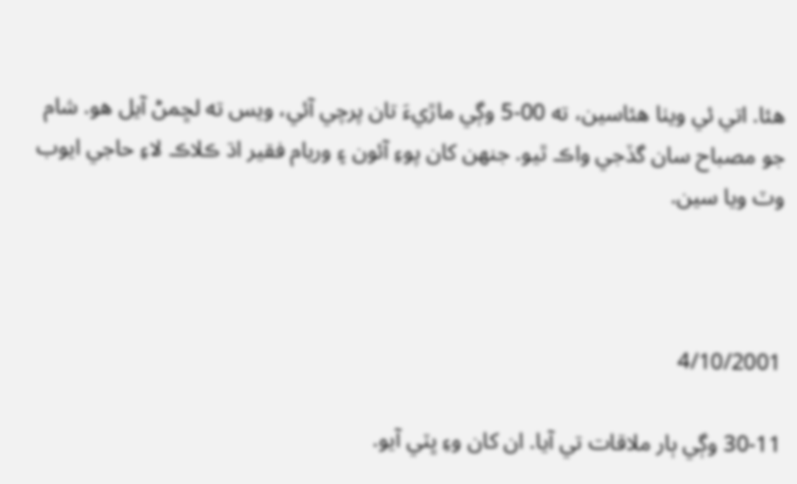هئا. اتي ئي ويٺا هئاسين، ته 00-5 وڳي ماڙيءَ تان پرچي آئي، ويس ته لڇمڻ آيل هو. شام جو مصباح سان گڏجي واڪ ٿيو. جنهن کان پوءِ آئون ۽ وريام فقير اڌ ڪلاڪ لاءِ حاجي ايوب وٽ ويا سين.



4/10/2001

30-11 وڳي ٻار ملاقات تي آيا. ان کان وءِ ڀٽي آيو.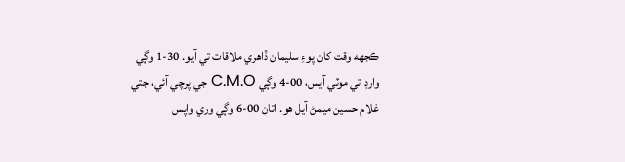ڪجهه وقت کان پوءِ سليمان ڏاهري ملاقات تي آيو. 30-1 وڳي وارڊ تي موٽي آيس، 00-4 وڳي C.M.O جي پرچي آئي، جتي غلام حسين ميمڻ آيل هو. اتان 00-6 وڳي وري واپس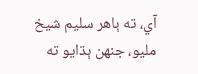آي، ته ٻاهر سليم شيخ مليو، جنهن ٻڌايو ته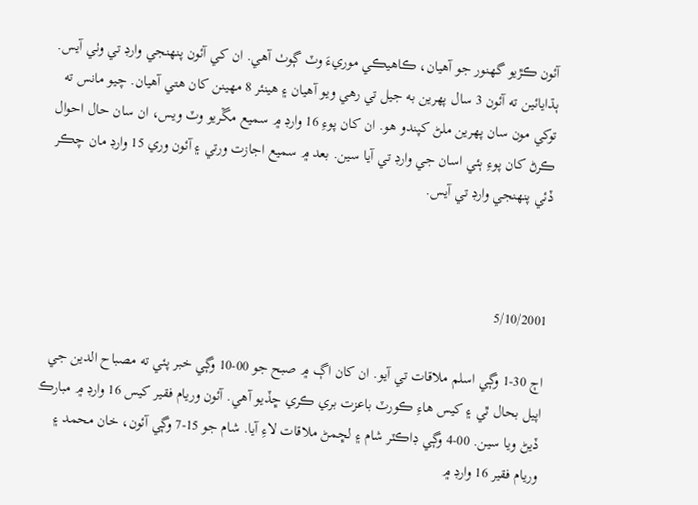آئون ڪڙيو گهنور جو آهيان، ڪاهيڪي موريءَ وٽ ڳوٺ آهي. ان کي آئون پنهنجي وارڊ تي وٺي آيس. ٻڌايائين ته آئون 3 سال پهرين به جيل تي رهي ويو آهيان ۽ هينئر 8 مهينن کان هتي آهيان. چيو مانس ته توکي مون سان پهرين ملڻ کپندو هو. ان کان پوءِ 16 وارڊ ۾ سميع مڱريو وٽ ويس، ان سان حال احوال ڪرڻ کان پوءِ ٻئي اسان جي وارڊ تي آيا سين. بعد ۾ سميع اجازت ورتي ۽ آئون وري 15 وارڊ مان چڪر ڏئي پنهنجي وارڊ تي آيس.



5/10/2001

اڄ 30-1 وڳي اسلم ملاقات تي آيو. ان کان اڳ ۾ صبح جو 00-10 وڳي خبر پئي ته مصباح الدين جي اپيل بحال ٿي ۽ کيس هاءِ ڪورٽ باعزت بري ڪري ڇڏيو آهي. آئون وريام فقير کيس 16 وارڊ ۾ مبارڪ ڏيڻ ويا سين. 00-4 وڳي ڊاڪٽر شام ۽ لڇمڻ ملاقات لاءِ آيا. شام جو 15-7 وڳي آئون، خان محمد ۽ وريام فقير 16 وارڊ ۾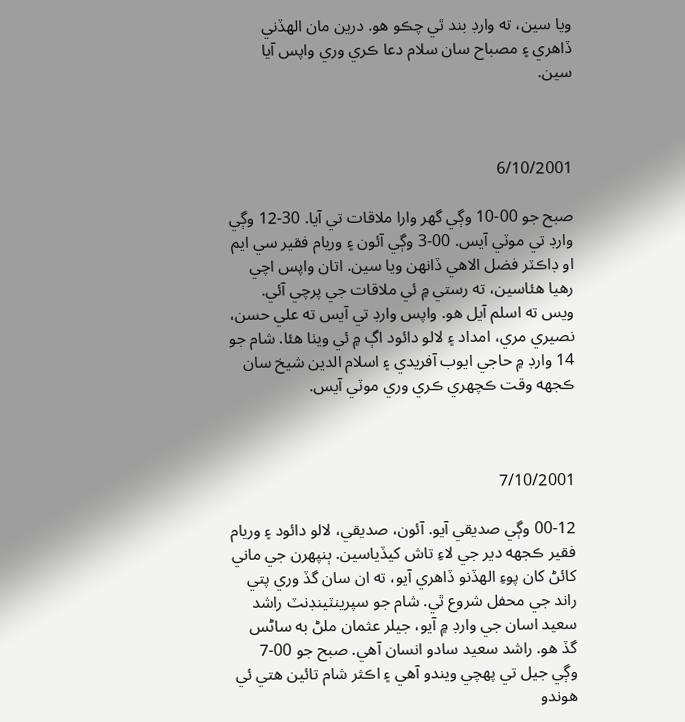ويا سين، ته وارڊ بند ٿي چڪو هو. درين مان الهڏني ڏاهري ۽ مصباح سان سلام دعا ڪري وري واپس آيا سين.



6/10/2001

صبح جو 00-10 وڳي گهر وارا ملاقات تي آيا. 30-12 وڳي وارڊ تي موٽي آيس. 00-3 وڳي آئون ۽ وريام فقير سي ايم او ڊاڪٽر فضل الاهي ڏانهن ويا سين. اتان واپس اچي رهيا هئاسين، ته رستي ۾ ئي ملاقات جي پرچي آئي. ويس ته اسلم آيل هو. واپس وارڊ تي آيس ته علي حسن، نصيري مري، امداد ۽ لالو دائود اڳ ۾ ئي ويٺا هئا. شام جو 14 وارڊ ۾ حاجي ايوب آفريدي ۽ اسلام الدين شيخ سان ڪجهه وقت ڪچهري ڪري وري موٽي آيس.



7/10/2001

00-12 وڳي صديقي آيو. آئون، صديقي، لالو دائود ۽ وريام فقير ڪجهه دير جي لاءِ تاش کيڏياسين. ٻنپهرن جي ماني کائڻ کان پوءِ الهڏنو ڏاهري آيو، ته ان سان گڏ وري پتي راند جي محفل شروع ٿي. شام جو سپرينٽينڊنٽ راشد سعيد اسان جي وارڊ ۾ آيو، جيلر عثمان ملڻ به ساڻس گڏ هو. راشد سعيد سادو انسان آهي. صبح جو 00-7 وڳي جيل تي پهچي ويندو آهي ۽ اڪثر شام تائين هتي ئي هوندو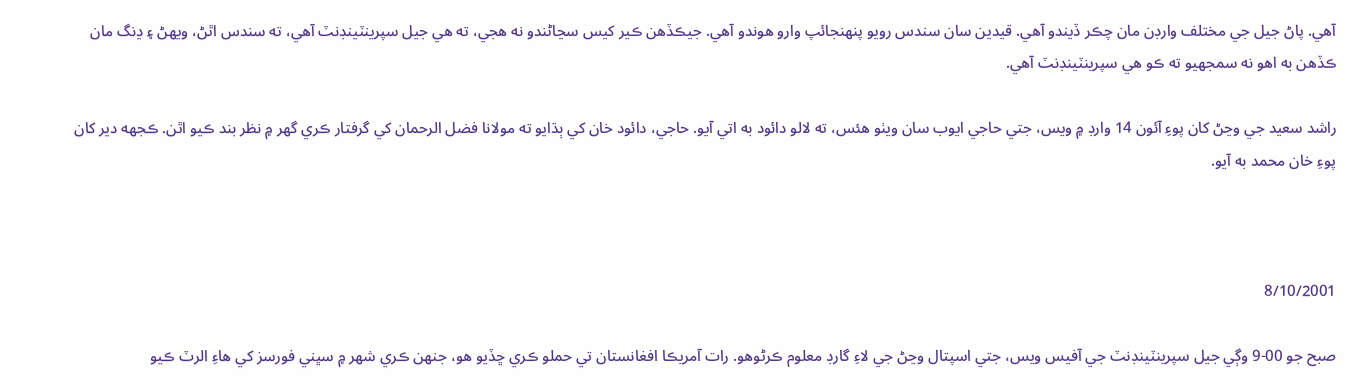آهي. پاڻ جيل جي مختلف وارڊن مان چڪر ڏيندو آهي. قيدين سان سندس رويو پنهنجائپ وارو هوندو آهي. جيڪڏهن ڪير کيس سڃاڻندو نه هجي، ته هي جيل سپرينٽينڊنٽ آهي، ته سندس اٿڻ، ويهڻ ۽ ڍنگ مان ڪڏهن به اهو نه سمجهيو ته ڪو هي سپرينٽينڊنٽ آهي.

راشد سعيد جي وڃڻ کان پوءِ آئون 14 وارڊ ۾ ويس، جتي حاجي ايوب سان ويٺو هئس، ته لالو دائود به اتي آيو. حاجي، دائود خان کي ٻڌايو ته مولانا فضل الرحمان کي گرفتار ڪري گهر ۾ نظر بند ڪيو اٿن. ڪجهه دير کان پوءِ خان محمد به آيو.



8/10/2001

صبح جو 00-9 وڳي جيل سپرينٽينڊنٽ جي آفيس ويس، جتي اسپتال وڃڻ جي لاءِ گارڊ معلوم ڪرڻوهو. رات آمريڪا افغانستان تي حملو ڪري ڇڏيو هو، جنهن ڪري شهر ۾ سڀني فورسز کي هاءِ الرٽ ڪيو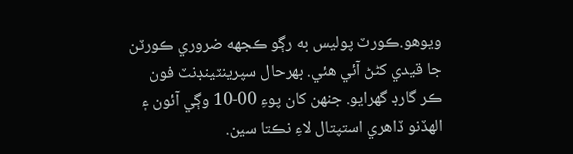ويوهو.ڪورٽ پوليس به رڳو ڪجهه ضروري ڪورٽن جا قيدي کڻڻ آئي هئي. بهرحال سپرينٽينڊنٽ فون ڪر گارڊ گهرايو. جنهن کان پوءِ 00-10 وڳي آئون ۽ الهڏنو ڏاهري استپتال لاءِ نڪتا سين.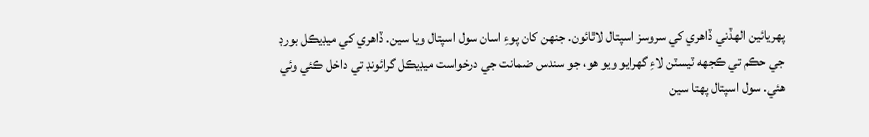پهريائين الهڏني ڏاهري کي سروسز اسپتال لاٿائون. جنهن کان پوءِ اسان سول اسپتال ويا سين. ڏاهري کي ميڊيڪل بورڊ جي حڪم تي ڪجهه ٽيسٽن لاءِ گهرايو ويو هو، جو سندس ضمانت جي درخواست ميڊيڪل گرائونڊ تي داخل ڪئي وئي هئي. سول اسپتال پهتا سين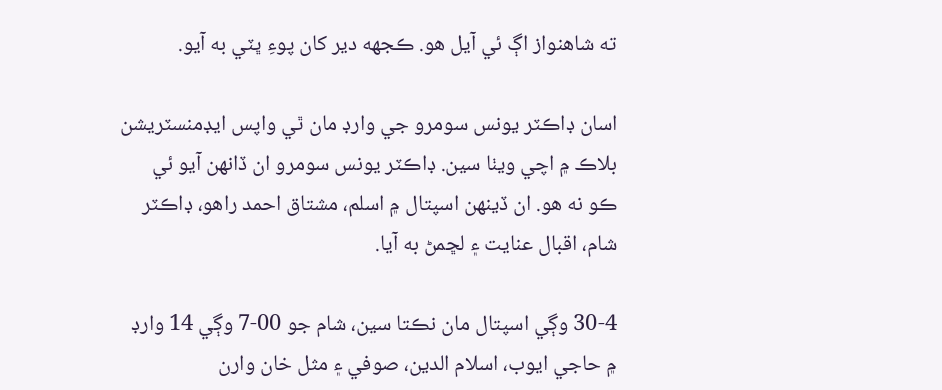ته شاهنواز اڳ ئي آيل هو. ڪجهه دير کان پوءِ ڀٽي به آيو.

اسان ڊاڪٽر يونس سومرو جي وارڊ مان ٿي واپس ايڊمنسٽريشن بلاڪ ۾ اچي ويٺا سين. ڊاڪٽر يونس سومرو ان ڏانهن آيو ئي ڪو نه هو. ان ڏينهن اسپتال ۾ اسلم، مشتاق احمد راهو، ڊاڪٽر شام، اقبال عنايت ۽ لڇمڻ به آيا.

30-4 وڳي اسپتال مان نڪتا سين، شام جو 00-7 وڳي 14 وارڊ ۾ حاجي ايوب، اسلام الدين، صوفي ۽ مثل خان وارن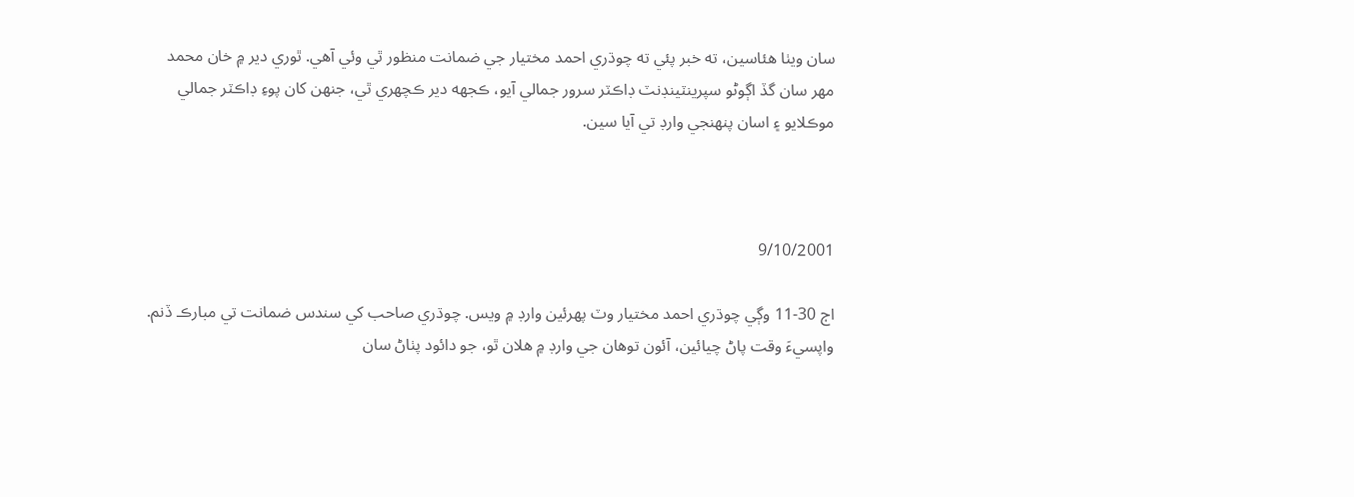سان ويٺا هئاسين، ته خبر پئي ته چوڌري احمد مختيار جي ضمانت منظور ٿي وئي آهي. ٿوري دير ۾ خان محمد مهر سان گڏ اڳوڻو سپرينٽينڊنٽ ڊاڪٽر سرور جمالي آيو، ڪجهه دير ڪچهري ٿي، جنهن کان پوءِ ڊاڪٽر جمالي موڪلايو ۽ اسان پنهنجي وارڊ تي آيا سين.



9/10/2001

اڄ 30-11 وڳي چوڌري احمد مختيار وٽ پهرئين وارڊ ۾ ويس. چوڌري صاحب کي سندس ضمانت تي مبارڪ ڏنم. واپسيءَ وقت پاڻ چيائين، آئون توهان جي وارڊ ۾ هلان ٿو، جو دائود پٺاڻ سان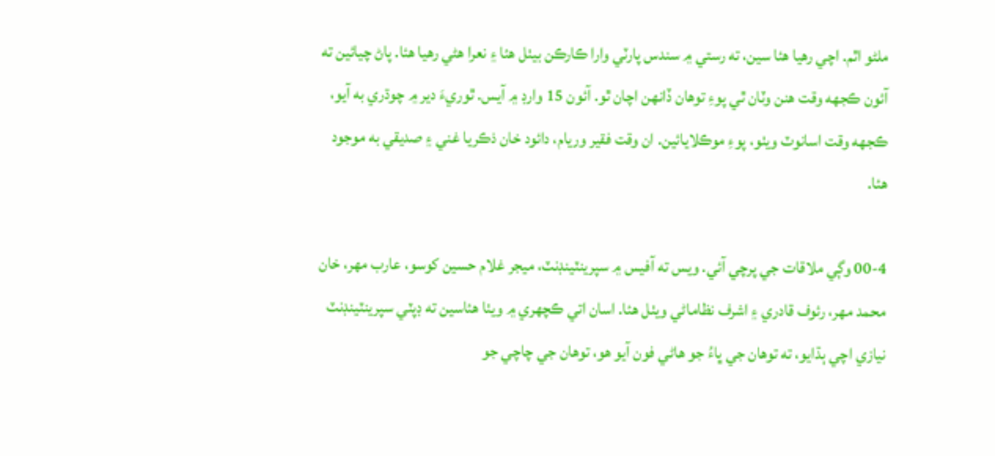ملڻو اٿم. اچي رهيا هئا سين، ته رستي ۾ سندس پارٽي وارا ڪارڪن بيٺل هئا ۽ نعرا هڻي رهيا هئا. پاڻ چيائين ته آئون ڪجهه وقت هنن وٽان ٿي پوءِ توهان ڏانهن اچان ٿو. آئون 15 وارڊ ۾ آيس. ٿوريءَ دير ۾ چوڌري به آيو، ڪجهه وقت اسانوٽ ويٺو، پوءِ موڪلايائين. ان وقت فقير وريام، دائود خان ذڪريا غني ۽ صديقي به موجود هئا.

00-4 وڳي ملاقات جي پرچي آئي. ويس ته آفيس ۾ سپرينٽينڊنٽ، ميجر غلام حسين کوسو، عارب مهر، خان محمد مهر، رئوف قادري ۽ اشرف نظاماڻي ويٺل هئا. اسان اتي ڪچهري ۾ ويٺا هئاسين ته ڊپٽي سپرينٽينڊنٽ نيازي اچي ٻڌايو، ته توهان جي ڀاءُ جو هاڻي فون آيو هو، توهان جي چاچي جو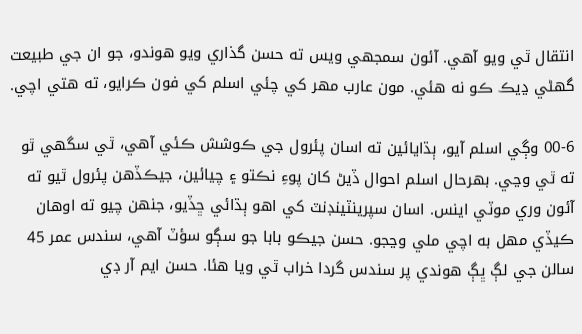انتقال ٿي ويو آهي. آئون سمجهي ويس ته حسن گذاري ويو هوندو، جو ان جي طبيعت گهڻي ڍيڪ ڪو نه هئي. مون عارب مهر کي چئي اسلم کي فون ڪرايو، ته هتي اچي.

00-6 وڳي اسلم آيو، ٻڌايائين ته اسان پئرول جي ڪوشش ڪئي آهي، ٿي سگهي ٿو ته ٿي وڃي. بهرحال اسلم احوال ڏيڻ کان پوءِ نڪتو ۽ چيائين، جيڪڏهن پئرول ٿيو ته آئون وري موٽي اينس. اسان سپرينٽينڊنٽ کي اهو ٻڌائي ڇڏيو، جنهن چيو ته اوهان ڪيڏي مهل به اچي ملي وڃجو. حسن جيڪو بابا جو سڳو سؤٽ آهي، سندس عمر 45 سالن جي لڳ ڀڳ هوندي پر سندس گردا خراب ٿي ويا هئا. حسن ايم آر ڊي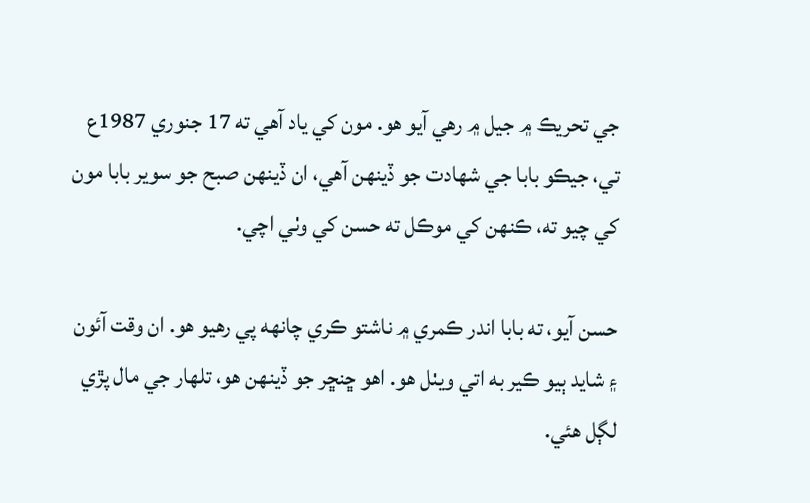جي تحريڪ ۾ جيل ۾ رهي آيو هو. مون کي ياد آهي ته 17 جنوري 1987ع تي، جيڪو بابا جي شهادت جو ڏينهن آهي، ان ڏينهن صبح جو سوير بابا مون کي چيو ته، ڪنهن کي موڪل ته حسن کي وٺي اچي.

حسن آيو، ته بابا اندر ڪمري ۾ ناشتو ڪري چانهه پي رهيو هو. ان وقت آئون ۽ شايد ٻيو ڪير به اتي ويٺل هو. اهو ڇنڇر جو ڏينهن هو، تلهار جي مال پڙي لڳل هئي.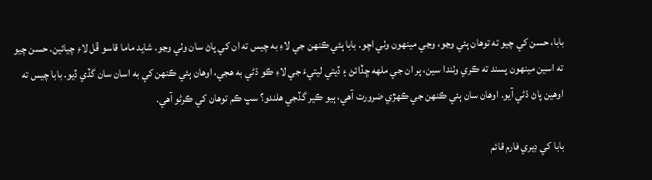بابا، حسن کي چيو ته توهان ٻئي وڃو، وڃي مينهون وٺي اچو. بابا ٻئي ڪنهن جي لاءِ به چيس ته ان کي پاڻ سان وٺي وڃو. شايد ماما قاسو ڦل لاءِ چيائين. حسن چيو ته اسين مينهون پسند ته ڪري وٺندا سين، پر ان جي ملهه ڇڏائڻ ۽ ڏيتي ليتيءَ جي لاءِ ڪو ڌڻي به هجي، اوهان ٻئي ڪنهن کي به اسان سان گڏي ڏيو. بابا چيس ته اوهين پاڻ ڌڻي آيو. اوهان سان ٻئي ڪنهن جي ڪهڙي ضرورت آهي، ٻيو ڪير گڏجي هلندو؟ سڀ ڪم توهان کي ڪرڻو آهي.

بابا کي ڊيري فارم قائم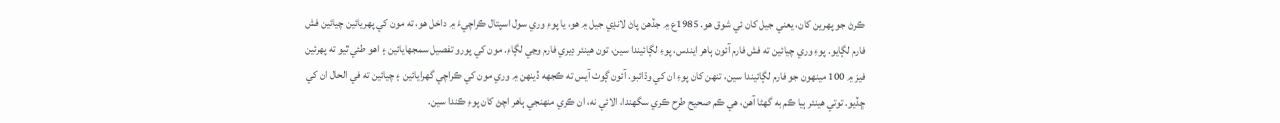ڪرڻ جو پهرين کان، يعني جيل کان ئي شوق هو. 1985ع ۾ جڏهن پاڻ لانڍي جيل ۾ هو، يا پوءِ وري سول اسپتال ڪراچيءَ ۾ داخل هو، ته مون کي پهريائين چيائين فش فارم لڳايو. پوءِ وري چيائين ته فش فارم آئون ٻاهر ايندس، پوءِ لڳائيندا سين، تون هينئر ڊيري فارم وڃي لڳاءِ. مون کي پورو تفصيل سمجهايائين ۽ اهو طئي ٿيو ته پهرئين فيز ۾ 100 مينهون جو فارم لڳائيندا سين، تنهن کان پوءِ ان کي وڌائبو. آئون ڳوٺ آيس ته ڪجهه ڏينهن ۾ وري مون کي ڪراچي گهرايائين ۽ چيائين ته في الحال ان کي ڇڏيو. توتي هينئر ٻيا ڪم به گهڻا آهن، هي ڪم صحيح طرح ڪري سگهندا، الائي نه، ان ڪري منهنجي ٻاهر اچڻ کان پوءِ ڪندا سين.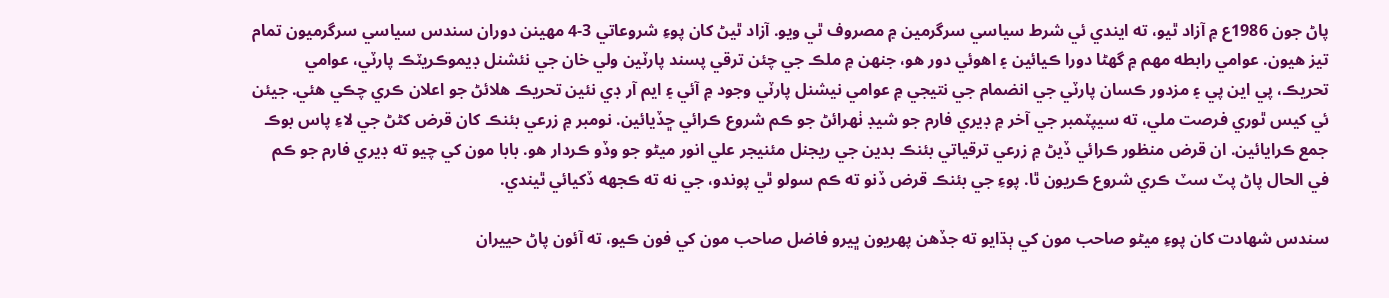پاڻ جون 1986ع ۾ آزاد ٿيو، ته ايندي ئي شرط سياسي سرگرمين ۾ مصروف ٿي ويو. آزاد ٿيڻ کان پوءِ شروعاتي 3-4 مهينن دوران سندس سياسي سرگرميون تمام تيز هيون. عوامي رابطه مهم ۾ گهڻا دورا ڪيائين ۽ اهوئي دور هو، جنهن ۾ ملڪ جي چئن ترقي پسند پارٽين ولي خان جي نئشنل ڊيموڪريٽڪ پارٽي، عوامي تحريڪ، پي اين پي ۽ مزدور ڪسان پارٽي جي انضمام جي نتيجي ۾ عوامي نيشنل پارٽي وجود ۾ آئي ۽ ايم آر ڊي نئين تحريڪ هلائڻ جو اعلان ڪري چڪي هئي. جيئن ئي کيس ٿوري فرصت ملي، ته سيپٽمبر جي آخر ۾ ڊيري فارم جو شيڊ ٺهرائڻ جو ڪم شروع ڪرائي ڇڏيائين. نومبر ۾ زرعي بئنڪ کان قرض کڻڻ جي لاءِ پاس بوڪ جمع ڪرايائين. ان قرض منظور ڪرائي ڏيڻ ۾ زرعي ترقياتي بئنڪ بدين جي ريجنل مئنيجر علي انور ميڻو جو وڏو ڪردار هو. بابا مون کي چيو ته ڊيري فارم جو ڪم في الحال پاڻ پٽ سٽ ڪري شروع ڪريون ٿا. پوءِ جي بئنڪ قرض ڏنو ته ڪم سولو ٿي پوندو، جي نه ته ڪجهه ڏکيائي ٿيندي.

سندس شهادت کان پوءِ ميڻو صاحب مون کي ٻڌايو ته جڏهن پهريون ڀيرو فاضل صاحب مون کي فون ڪيو، ته آئون پاڻ حييران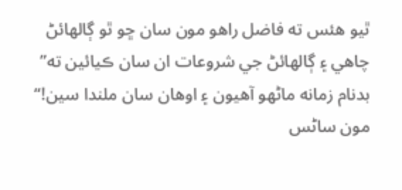ٿيو هئس ته فاضل راهو مون سان ڇو ٿو ڳالهائڻ چاهي ۽ ڳالهائڻ جي شروعات ان سان ڪيائين ته” بدنام زمانه ماڻهو آهيون ۽ اوهان سان ملندا سين!“ مون ساڻس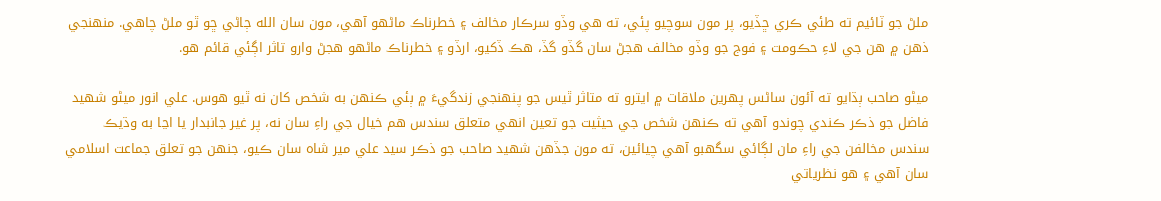ملڻ جو ٽائيم ته طئي ڪري ڇڏيو، پر مون سوچيو پئي، ته هي وڏو سرڪار مخالف ۽ خطرناڪ ماڻهو آهي، مون سان الله ڄاڻي ڇو ٿو ملڻ چاهي. منهنجي ذهن ۾ هن جي لاءِ حڪومت ۽ فوج جو وڏو مخالف هجڻ سان گڏو گڏ، هڪ ڏکيو، ارڏو ۽ خطرناڪ ماڻهو هجڻ وارو تاثر اڳئي قائم هو.

ميڻو صاحب ٻڌايو ته آئون ساڻس پهرين ملاقات ۾ ايترو ته متاثر ٿيس جو پنهنجي زندگيءَ ۾ ٻئي ڪنهن به شخص کان نه ٿيو هوس. علي انور ميڻو شهيد فاضل جو ذڪر ڪندي چوندو آهي ته ڪنهن شخص جي حيثيت جو تعين انهي متعلق سندس هم خيال جي راءِ سان نه، پر غير جانبدار يا اڃا به وڌيڪ سندس مخالفن جي راءِ مان لڳائي سگهبو آهي چيائين، ته مون جڏهن شهيد صاحب جو ذڪر سيد علي مير شاه سان ڪيو، جنهن جو تعلق جماعت اسلامي سان آهي ۽ هو نظرياتي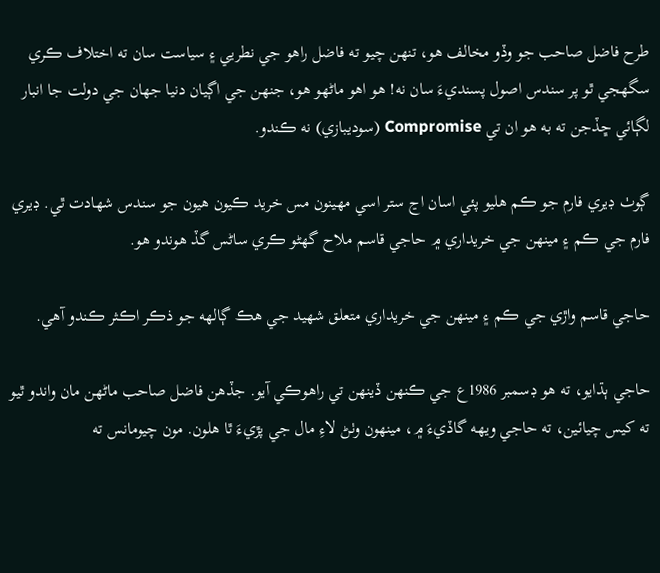طرح فاضل صاحب جو وڏو مخالف هو، تنهن چيو ته فاضل راهو جي نطريي ۽ سياست سان ته اختلاف ڪري سگهجي ٿو پر سندس اصول پسنديءَ سان نه! هو اهو ماڻهو هو، جنهن جي اڳيان دنيا جهان جي دولت جا انبار لڳائي ڇڏجن ته به هو ان تي Compromise (سوديبازي) نه ڪندو.

ڳوٺ ڊيري فارم جو ڪم هليو پئي اسان اڃ ستر اسي مهينون مس خريد ڪيون هيون جو سندس شهادت ٿي. ڊيري فارم جي ڪم ۽ مينهن جي خريداري ۾ حاجي قاسم ملاح گهڻو ڪري ساڻس گڏ هوندو هو.

حاجي قاسم واڙي جي ڪم ۽ مينهن جي خريداري متعلق شهيد جي هڪ ڳالهه جو ذڪر اڪثر ڪندو آهي.

حاجي ٻڌايو، ته هو ڊسمبر 1986ع جي ڪنهن ڏينهن تي راهوڪي آيو. جڏهن فاضل صاحب ماڻهن مان واندو ٿيو ته کيس چيائين، ته حاجي ويهه گاڏيءَ ۾، مينهون وٺڻ لاءِ مال جي پڙيءَ ٿا هلون. مون چيومانس ته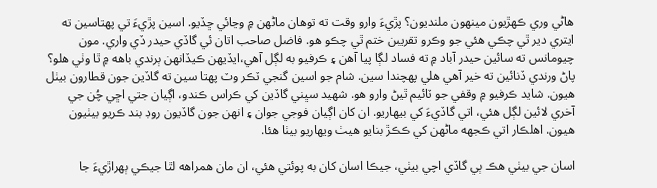هاڻي وري ڪهڙيون مينهون ملنديون؟ پڙيءَ وارو وقت ته توهان ماڻهن ۾ وڃائي ڇڏيو. اسين پڙيءَ تي پهتاسين ته ايتري دير ٿي چڪي هئي جو وڪرو تقريبن ختم ٿي چڪو هو. فاضل صاحب اتان ئي گاڏي حيدر ڏي واري. مون چيومانس ته سائين حيدر آباد ۾ ته فساد لڳا پيا آهن ۽ ڪرفيو به لڳل آهي،ايڏيهن ڪيڏانهن ٻرندي باهه ۾ ٿا وٺي هلو؟ پاڻ ورندي ڏنائين ته خير آهي هلي پهچندا سين. شام جو اسين گنجي ٽڪر وٽ پهتا سين ته گاڏين جون قطارون بيٺل هيون. شايد ڪرفيو ۾ وقفي جو ٽائيم ٿيڻ وارو هو. شهيد سڀني گاڏين کي ڪراس ڪندو، اڳيان جتي اڇي چُن جي آخري لائين لڳل هئي، اتي گاڏيءَ کي بيهاريو. ان کان اڳيان فوجي جوان ۽ انهن جون گاڏيون روڊ بند ڪريو بيٺيون هيون. اهلڪار اتي ڪجهه ماڻهن کي ڪڪڙ بنايو هيٺ ويهاريو بيٺا هئا.

اسان جي بيٺي هڪ ٻي گاڏي اچي بيٺي، جيڪا اسان کان به پوئتي هئي، ان مان همراهه لٿا جيڪي ٻهراڙيءَ جا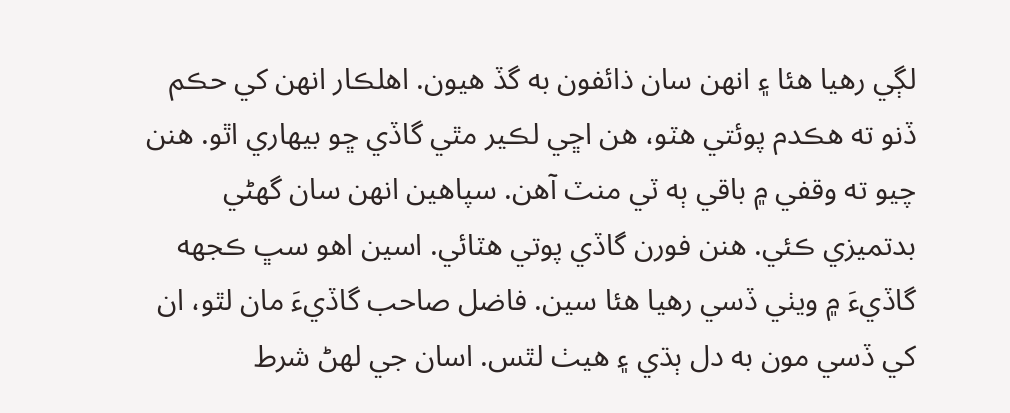لڳي رهيا هئا ۽ انهن سان ذائفون به گڏ هيون. اهلڪار انهن کي حڪم ڏنو ته هڪدم پوئتي هٽو، هن اڇي لڪير مٿي گاڏي ڇو بيهاري اٿو. هنن چيو ته وقفي ۾ باقي ٻه ٽي منٽ آهن. سپاهين انهن سان گهڻي بدتميزي ڪئي. هنن فورن گاڏي پوتي هٽائي. اسين اهو سڀ ڪجهه گاڏيءَ ۾ ويٺي ڏسي رهيا هئا سين. فاضل صاحب گاڏيءَ مان لٿو، ان کي ڏسي مون به دل ٻڌي ۽ هيٺ لٿس. اسان جي لهڻ شرط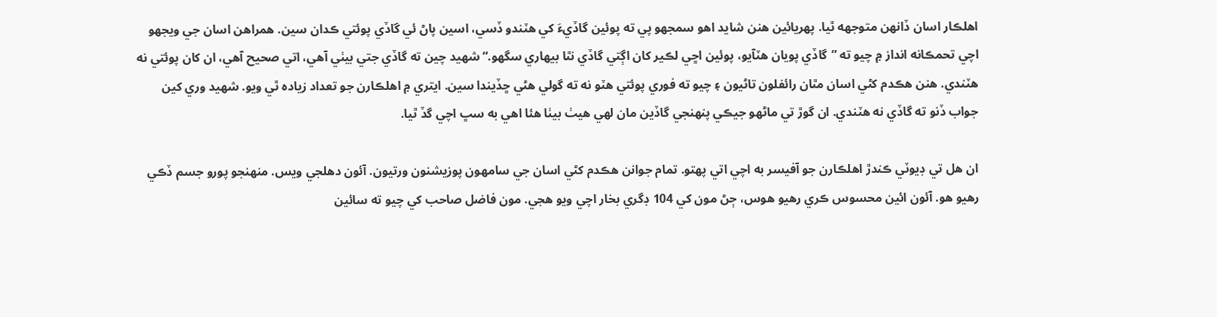اهلڪار اسان ڏانهن متوجهه ٿيا. پهريائين هنن شايد اهو سمجهو پي ته پوئين گاڏيءَ کي هٽندو ڏسي، اسين پاڻ ئي گاڏي پوئتي ڪدان سين. همراهن اسان جي ويجهو اچي تحمڪانه انداز ۾ چيو ته ”گاڏي پويان هٽآيو، پوئين اڇي لڪير کان اڳتي گاڏي نٿا بيهاري سگهو.“ شهيد چين ته گاڏي جتي بيٺي آهي، اتي صحيح آهي، ان کان پوئتي نه هٽندي. هنن هڪدم کڻي اسان مٿان رائفلون تاڻيون ۽ چيو ته فوري پوئتي هٽو نه ته گولي هڻي ڇڏيندا سين. ايتري ۾ اهلڪارن جو تعداد زياده ٿي ويو. شهيد وري کين جواب ڏنو ته گاڏي نه هٽندي. ان گوڙ تي ماڻهو جيڪي پنهنجي گاڏين مان لهي هيٺ بيٺا هئا اهي به سڀ اچي گڏ ٿيا.

ان هل تي ڊيوٽي ڪندڙ اهلڪارن جو آفيسر به اچي اتي پهتو. تمام جوانن هڪدم کڻي اسان جي سامهون پوزيشنون ورتيون. آئون دهلجي ويس. منهنجو پورو جسم ڏڪي رهيو هو. آئون ائين محسوس ڪري رهيو هوس، ڄڻ مون کي 104 ڊگري بخار اچي ويو هجي. مون فاضل صاحب کي چيو ته سائين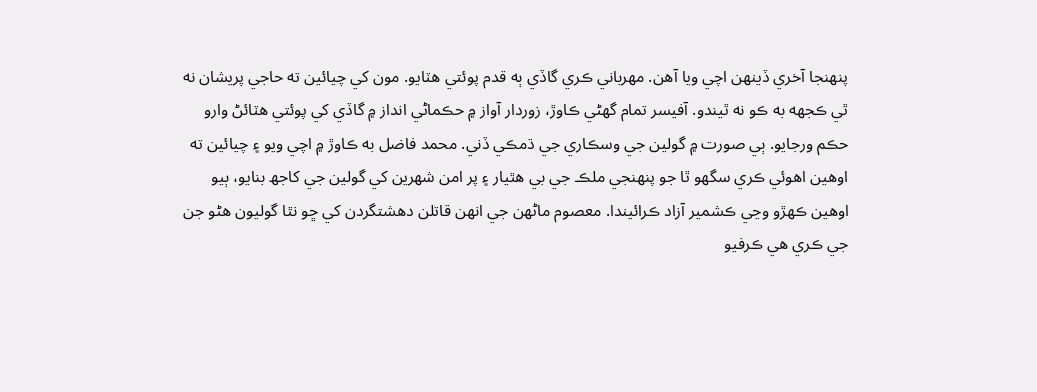پنهنجا آخري ڏينهن اچي ويا آهن. مهرباني ڪري گاڏي ٻه قدم پوئتي هٽايو. مون کي چيائين ته حاجي پريشان نه ٿي ڪجهه به ڪو نه ٿيندو. آفيسر تمام گهڻي ڪاوڙ، زوردار آواز ۾ حڪماڻي انداز ۾ گاڏي کي پوئتي هٽائڻ وارو حڪم ورجايو. ٻي صورت ۾ گولين جي وسڪاري جي ڌمڪي ڏني. محمد فاضل به ڪاوڙ ۾ اچي ويو ۽ چيائين ته اوهين اهوئي ڪري سگهو ٿا جو پنهنجي ملڪ جي بي هٿيار ۽ پر امن شهرين کي گولين جي کاجھ بنايو، ٻيو اوهين ڪهڙو وڃي ڪشمير آزاد ڪرائيندا. معصوم ماڻهن جي انهن قاتلن دهشتگردن کي ڇو نٿا گوليون هڻو جن جي ڪري هي ڪرفيو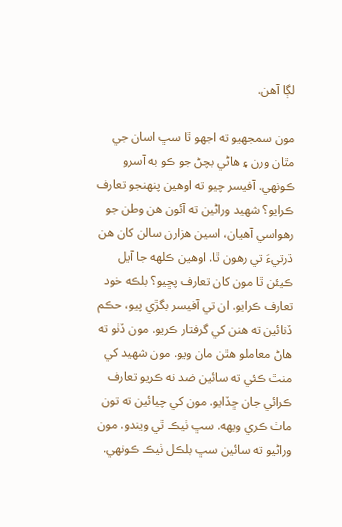لڳا آهن.

مون سمجهيو ته اجهو ٿا سڀ اسان جي مٿان ورن ۽ هاڻي بچڻ جو ڪو به آسرو ڪونهي. آفيسر چيو ته اوهين پنهنجو تعارف ڪرايو؟ شهيد وراڻين ته آئون هن وطن جو رهواسي آهيان، اسين هزارن سالن کان هن ڌرتيءَ تي رهون ٿا. اوهين ڪلهه جا آيل ڪيئن ٿا مون کان تعارف پڇيو؟ بلڪه خود تعارف ڪرايو. ان تي آفيسر بگڙي پيو، حڪم ڏنائين ته هنن کي گرفتار ڪريو. مون ڏٺو ته هاڻ معاملو هٿن مان ويو. مون شهيد کي منٿ ڪئي ته سائين ضد نه ڪريو تعارف ڪرائي جان ڇڏايو. مون کي چيائين ته تون ماٺ ڪري ويهه. سڀ ٺيڪ ٿي ويندو. مون وراڻيو ته سائين سڀ بلڪل ٺيڪ ڪونهي.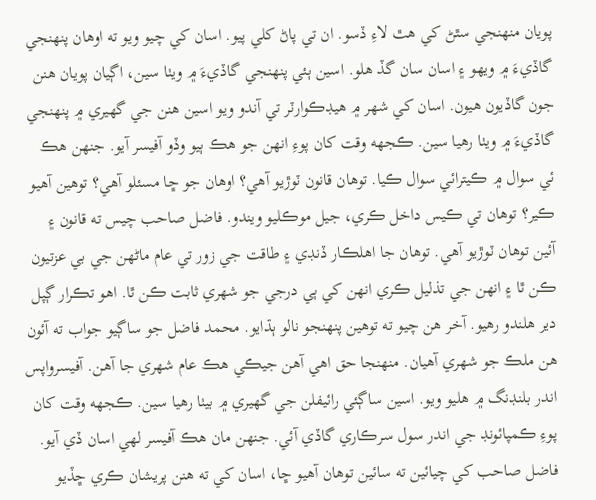پويان منهنجي سٿڻ کي هٿ لاءِ ڏسو. ان تي پاڻ کلي پيو. اسان کي چيو ويو ته اوهان پنهنجي گاڏيءَ ۾ ويهو ۽ اسان سان گڏ هلو. اسين ٻئي پنهنجي گاڏيءَ ۾ ويٺا سين، اڳيان پويان هنن جون گاڏيون هيون. اسان کي شهر ۾ هيڊڪوارٽر تي آندو ويو اسين هنن جي گهيري ۾ پنهنجي گاڏيءَ ۾ ويٺا رهيا سين. ڪجهه وقت کان پوءِ انهن جو هڪ ٻيو وڏو آفيسر آيو. جنهن هڪ ئي سوال ۾ ڪيترائي سوال ڪيا. توهان قانون ٽوڙيو آهي؟ اوهان جو ڇا مسئلو آهي؟ توهين آهيو ڪير؟ توهان تي ڪيس داخل ڪري، جيل موڪليو ويندو. فاضل صاحب چيس ته قانون ۽ آئين توهان ٽوڙيو آهي. توهان جا اهلڪار ڏنڊي ۽ طاقت جي زور تي عام ماڻهن جي بي عزتيون ڪن ٿا ۽ انهن جي تذليل ڪري انهن کي ٻي درجي جو شهري ثابت ڪن ٿا. اهو تڪرار ڳپل دير هلندو رهيو. آخر هن چيو ته توهين پنهنجو نالو ٻڌايو. محمد فاضل جو ساڳيو جواب ته آئون هن ملڪ جو شهري آهيان. منهنجا حق اهي آهن جيڪي هڪ عام شهري جا آهن. آفيسرواپس اندر بلنڊنگ ۾ هليو ويو. اسين ساڳئي رائيفلن جي گهيري ۾ بيٺا رهيا سين. ڪجهه وقت کان پوءِ ڪمپائونڊ جي اندر سول سرڪاري گاڏي آئي. جنهن مان هڪ آفيسر لهي اسان ڏي آيو. فاضل صاحب کي چيائين ته سائين توهان آهيو ڇا، اسان کي ته هنن پريشان ڪري ڇڏيو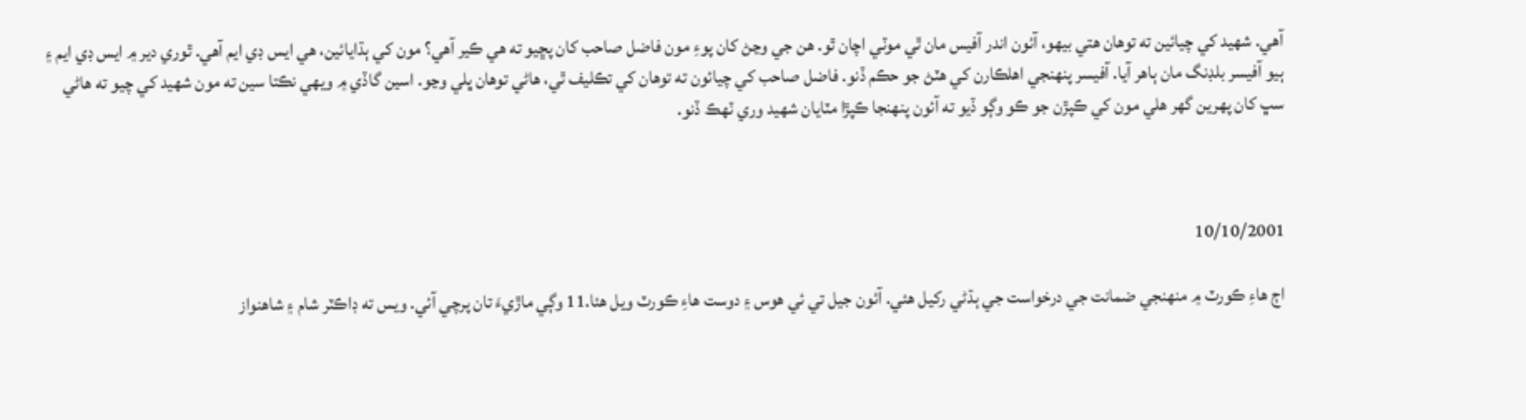آهي. شهيد کي چيائين ته توهان هتي بيهو، آئون اندر آفيس مان ٿي موٽي اچان ٿو. هن جي وڃڻ کان پوءِ مون فاضل صاحب کان پڇيو ته هي ڪير آهي؟ مون کي ٻڌايائين، هي ايس ڊي ايم آهي. ٿوري دير ۾ ايس ڊي ايم ۽ ٻيو آفيسر بلڊنگ مان ٻاهر آيا. آفيسر پنهنجي اهلڪارن کي هٽڻ جو حڪم ڏنو. فاضل صاحب کي چيائون ته توهان کي تڪليف ٿي، هاڻي توهان ڀلي وڃو. اسين گاڏي ۾ ويهي نڪتا سين ته مون شهيد کي چيو ته هاڻي سڀ کان پهرين گهر هلي مون کي ڪپڙن جو ڪو وڳو ڏيو ته آئون پنهنجا ڪپڙا مٽايان شهيد وري ٽهڪ ڏنو.



10/10/2001

اڄ هاءِ ڪورٽ ۾ منهنجي ضمانت جي درخواست جي ٻڌڻي رکيل هئي. آئون جيل تي ئي هوس ۽ دوست هاءِ ڪورٽ ويل هئا.11 وڳي ماڙيءَ تان پرچي آئي. ويس ته ڊاڪٽر شام ۽ شاهنواز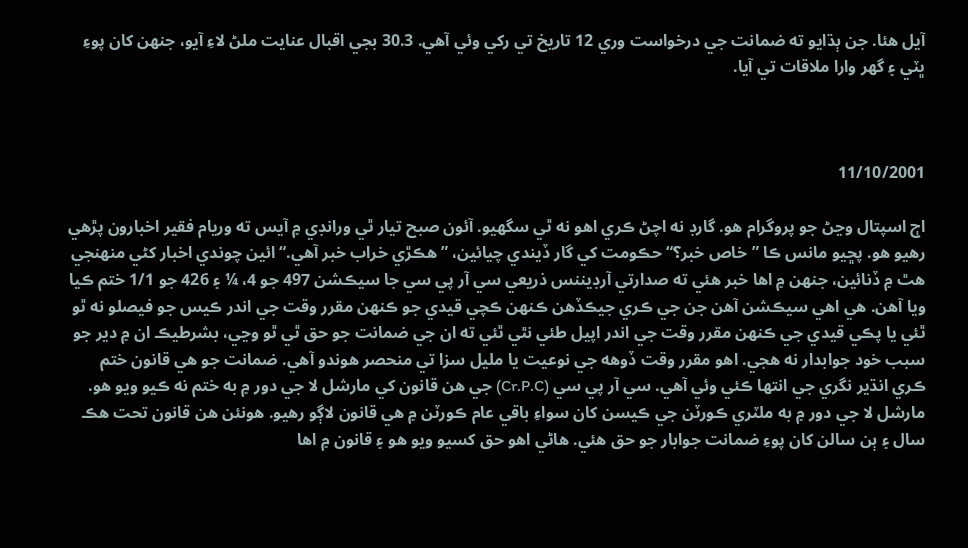آيل هئا. جن ٻڌايو ته ضمانت جي درخواست وري 12 تاريخ تي رکي وئي آهي. 30.3 بجي اقبال عنايت ملڻ لاءِ آيو، جنهن کان پوءِ ڀٽي ۽ گهر وارا ملاقات تي آيا.



11/10/2001

اڄ اسپتال وڃڻ جو پروگرام هو. گارڊ نه اچڻ ڪري اهو نه ٿي سگهيو. آئون صبح تيار ٿي ورانڊي ۾ آيس ته وريام فقير اخبارون پڙهي رهيو هو. پڇيو مانس ڪا ”خاص خبر؟“ حڪومت کي گار ڏيندي چيائين، ”هڪڙي خراب خبر آهي.“ ائين چوندي اخبار کڻي منهنجي هٿ ۾ ڏنائين، جنهن ۾ اها خبر هئي ته صدارتي آرڊيننس ذريعي سي آر پي سي جا سيڪشن 497 جو 4، ¼ ۽ 426 جو 1/1 ختم ڪيا ويا آهن. هي اهي سيڪشن آهن جن جي ڪري جيڪڏهن ڪنهن ڪچي قيدي جو ڪنهن مقرر وقت جي اندر ڪيس جو فيصلو نه ٿو ٿئي يا پڪي قيدي جي ڪنهن مقرر وقت جي اندر اپيل طئي نٿي ٿئي ته ان جي ضمانت جو حق ٿي ٿو وڃي، بشرطيڪ ان ۾ دير جو سبب خود جوابدار نه هجي. اهو مقرر وقت ڏوهه جي نوعيت يا مليل سزا تي منحصر هوندو آهي. ضمانت جو هي قانون ختم ڪري انڌير نگري جي انتها ڪئي وئي آهي. سي آر پي سي (Cr.P.C) جي هن قانون کي مارشل لا جي دور ۾ به ختم نه ڪيو ويو هو. مارشل لا جي دور ۾ به ملٽري ڪورٽن جي ڪيسن کان سواءِ باقي عام ڪورٽن ۾ هي قانون لاڳو رهيو. هونئن هن قانون تحت هڪ سال ۽ ٻن سالن کان پوءِ ضمانت جوابار جو حق هئي. هاڻي اهو حق کسيو ويو هو ۽ قانون ۾ اها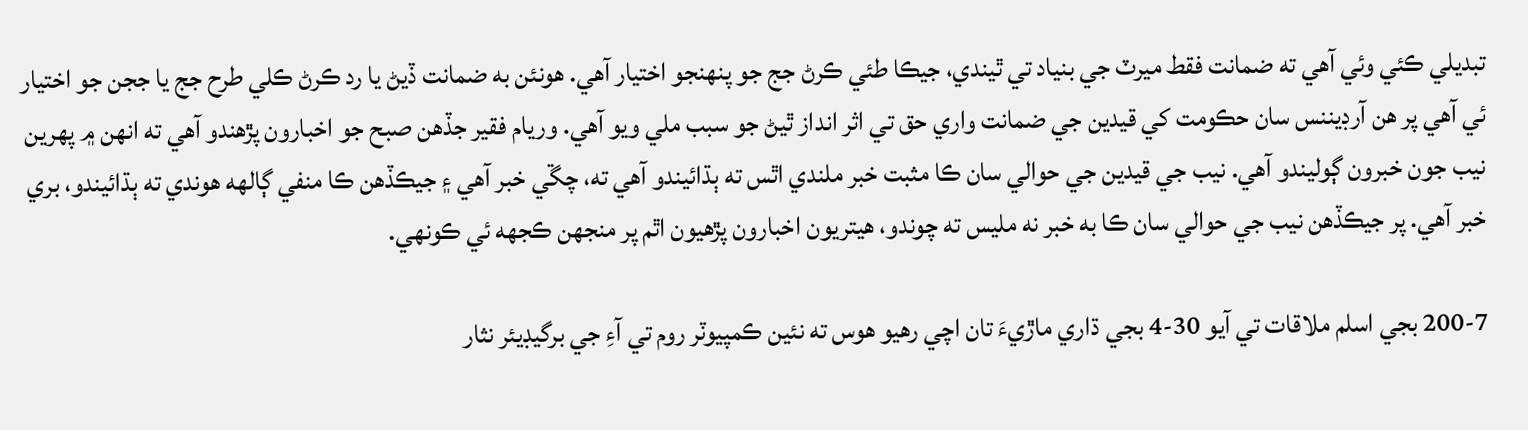تبديلي ڪئي وئي آهي ته ضمانت فقط ميرٽ جي بنياد تي ٿيندي، جيڪا طئي ڪرڻ جج جو پنهنجو اختيار آهي. هونئن به ضمانت ڏيڻ يا رد ڪرڻ ڪلي طرح جج يا ججن جو اختيار ئي آهي پر هن آرڊيننس سان حڪومت کي قيدين جي ضمانت واري حق تي اثر انداز ٿيڻ جو سبب ملي ويو آهي. وريام فقير جڏهن صبح جو اخبارون پڙهندو آهي ته انهن ۾ پهرين نيب جون خبرون ڳوليندو آهي. نيب جي قيدين جي حوالي سان ڪا مثبت خبر ملندي اٿس ته ٻڌائيندو آهي ته، چڱي خبر آهي ۽ جيڪڏهن ڪا منفي ڳالهه هوندي ته ٻڌائيندو، بري خبر آهي. پر جيڪڏهن نيب جي حوالي سان ڪا به خبر نه مليس ته چوندو، هيتريون اخبارون پڙهيون اٿم پر منجهن ڪجهه ئي ڪونهي.

200-7 بجي اسلم ملاقات تي آيو 30-4 بجي ڌاري ماڙيءَ تان اچي رهيو هوس ته نئين ڪمپيوٽر روم تي آءِ جي برگيڊيئر نثار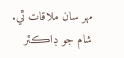مهر سان ملاقات ٿي. شام جو ڊاڪٽر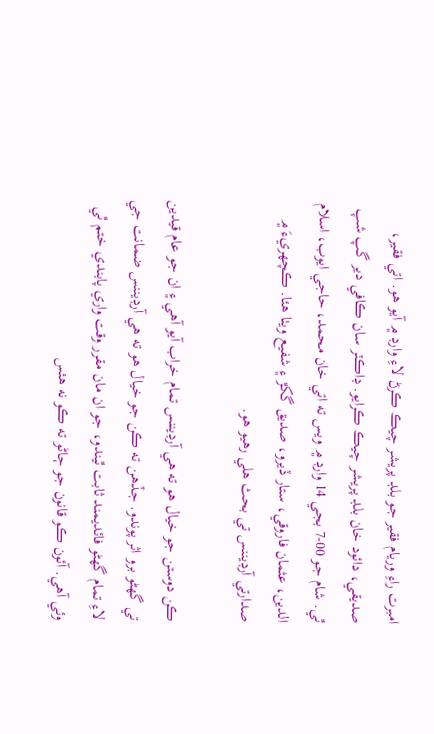امبرت راءِ وريام فقير جو بلڊ پريشر چيڪ ڪرڻ لاءِ وارڊ ۾ آيو هو. اتي فقير، صديقي، دائود خان بلڊ پريشر چيڪ ڪرايو. ڊاڪٽر سان ڪافي دير گپ شپ ٿي. شام جو 00-7 بجي 14 وارڊ ۾ ويس ته اتي خان محمد، حاجي ايوب، اسلام الدين، عثمان فاروقي، ستار ڏيرو، صديق گکڙ ۽ شفيع ويٺا هئا. ڪچهريءَ ۾ صدارتي آرڊيننس تي بحث هلي رهيو هو.

ڪن دوستن جو خيال هو ته هي آرڊيننس تمام خراب آيو آهي ۽ ان جو عام قيدين تي گهڻو برو اثر پوندو. جڏهن ته ڪن جو خيال هو ته هي آرڊيننس ضمانت جي لاءِ تمام گهڻو فائديمند ثابت ٿيندو، جو ان مان مقرر وقت واري پابندي ختم ٿي وئي آهي. آئون ڪو قانون جو ڄاڻو ته ڪو نه هئس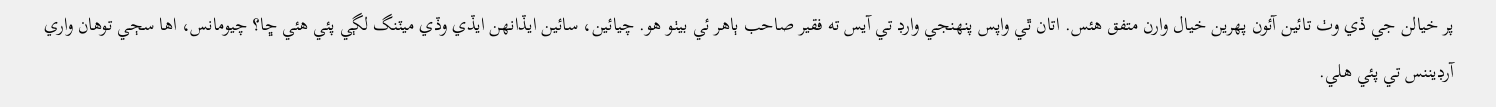پر خيالن جي ڏي وٺ تائين آئون پهرين خيال وارن متفق هئس. اتان ٿي واپس پنهنجي وارڊ تي آيس ته فقير صاحب ٻاهر ئي بيٺو هو. چيائين، سائين ايڏانهن ايڏي وڏي ميٽنگ لڳي پئي هئي ڇا؟ چيومانس، اها سڄي توهان واري آرڊيننس تي پئي هلي.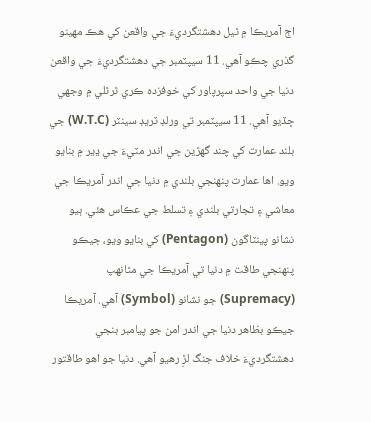اڄ آمريڪا ۾ ٿيل دهشتگرديءَ جي واقعن کي هڪ مهينو گذري چڪو آهي. 11 سيپٽمبر جي دهشتگرديءَ جي واقعن دنيا جي واحد سپرپاور کي خوفزده ڪري ٿرٿلي ۾ وجهي ڇڏيو آهي. 11 سيپٽمبر تي ورلڊ ٽريڊ سينٽر (W.T.C) جي بلند عمارت کي چند گهڙين جي اندر مٽيءَ جي ڍير ۾ بنايو ويو. اها عمارت پنهنجي بلندي ۾ دنيا جي اندر آمريڪا جي معاشي ۽ تجارتي بلندي ۽ تسلط جي عڪاس هئي. ٻيو نشانو پينٽاگون (Pentagon) کي بنايو ويو، جيڪو پنهنجي طاقت ۾ دنيا تي آمريڪا جي مٿانهپ (Supremacy) جو نشانو (Symbol) آهي. آمريڪا جيڪو بظاهر دنيا جي اندر امن جو پيامبر بنجي دهشتگرديءَ خلاف جنگ لڙِ رهيو آهي. دنيا جو اهو طاقتور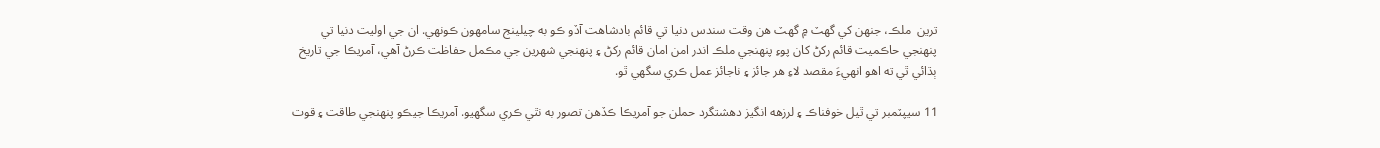ترين  ملڪ، جنهن کي گهٽ ۾ گهٽ هن وقت سندس دنيا تي قائم بادشاهت آڏو ڪو به چيلينج سامهون ڪونهي. ان جي اوليت دنيا تي پنهنجي حاڪميت قائم رکڻ کان پوءِ پنهنجي ملڪ اندر امن امان قائم رکڻ ۽ پنهنجي شهرين جي مڪمل حفاظت ڪرڻ آهي، آمريڪا جي تاريخ ٻڌائي ٿي ته اهو انهيءَ مقصد لاءِ هر جائز ۽ ناجائز عمل ڪري سگهي ٿو.

11 سيپٽمبر تي ٿيل خوفناڪ ۽ لرزهه انگيز دهشتگرد حملن جو آمريڪا ڪڏهن تصور به نٿي ڪري سگهيو. آمريڪا جيڪو پنهنجي طاقت ۽ قوت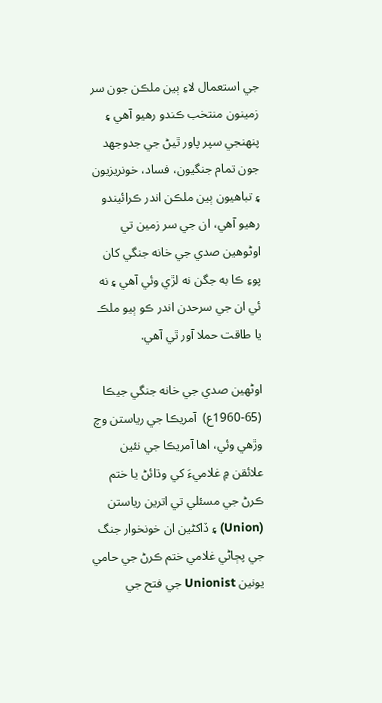جي استعمال لاءِ ٻين ملڪن جون سر زمينون منتخب ڪندو رهيو آهي ۽ پنهنجي سپر پاور ٿيڻ جي جدوجهد جون تمام جنگيون، فساد، خونريزيون ۽ تباهيون ٻين ملڪن اندر ڪرائيندو رهيو آهي، ان جي سر زمين تي اوڻوهين صدي جي خانه جنگي کان پوءِ ڪا به جگن نه لڙي وئي آهي ۽ نه ئي ان جي سرحدن اندر ڪو ٻيو ملڪ يا طاقت حملا آور ٿي آهي.

اوڻهين صدي جي خانه جنگي جيڪا (65-1960ع)  آمريڪا جي رياستن وچ وڙهي وئي، اها آمريڪا جي نئين علائقن ۾ غلاميءَ کي وڌائڻ يا ختم ڪرڻ جي مسئلي تي اترين رياستن (Union) ۽ ڏاکڻين ان خونخوار جنگ جي پڄاڻي غلامي ختم ڪرڻ جي حامي يونين Unionist جي فتح جي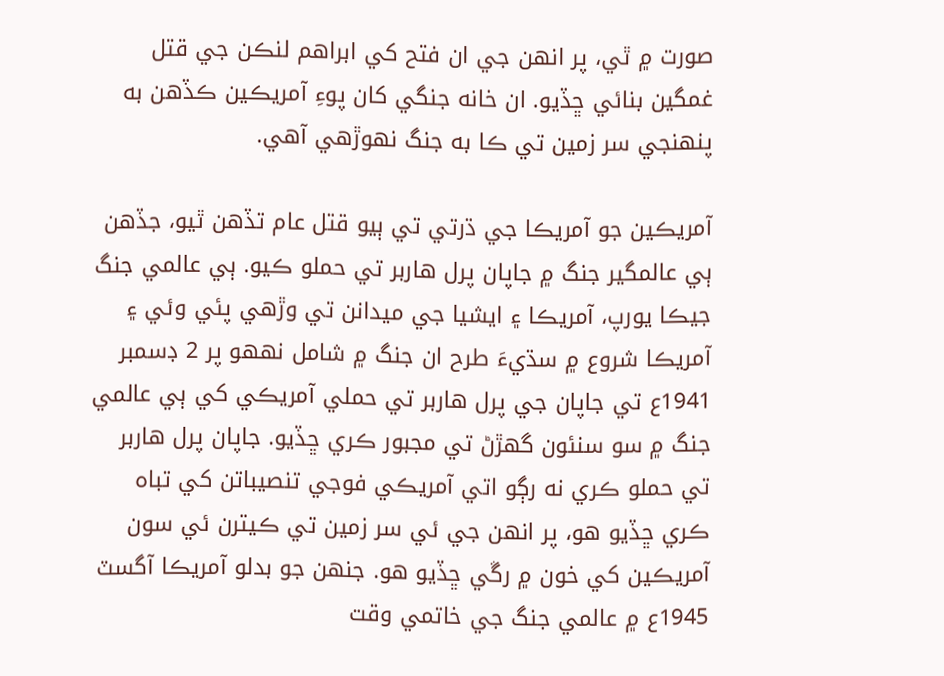صورت ۾ ٿي، پر انهن جي ان فتح کي ابراهم لنڪن جي قتل غمگين بنائي ڇڏيو. ان خانه جنگي کان پوءِ آمريڪين ڪڏهن به پنهنجي سر زمين تي ڪا به جنگ نهوڙهي آهي.

آمريڪين جو آمريڪا جي ڌرتي تي ٻيو قتل عام تڏهن ٿيو، جڏهن ٻي عالمگير جنگ ۾ جاپان پرل هاربر تي حملو ڪيو. ٻي عالمي جنگ جيڪا يورپ، آمريڪا ۽ ايشيا جي ميدانن تي وڙهي پئي وئي ۽ آمريڪا شروع ۾ سڌيءَ طرح ان جنگ ۾ شامل نههو پر 2 ڊسمبر 1941ع تي جاپان جي پرل هاربر تي حملي آمريڪي کي ٻي عالمي جنگ ۾ سو سنئون گهڙڻ تي مجبور ڪري ڇڏيو. جاپان پرل هاربر تي حملو ڪري نه رڳو اتي آمريڪي فوجي تنصيباتن کي تباه ڪري ڇڏيو هو، پر انهن جي ئي سر زمين تي ڪيترن ئي سون آمريڪين کي خون ۾ رڱي ڇڏيو هو. جنهن جو بدلو آمريڪا آگسٽ 1945ع ۾ عالمي جنگ جي خاتمي وقت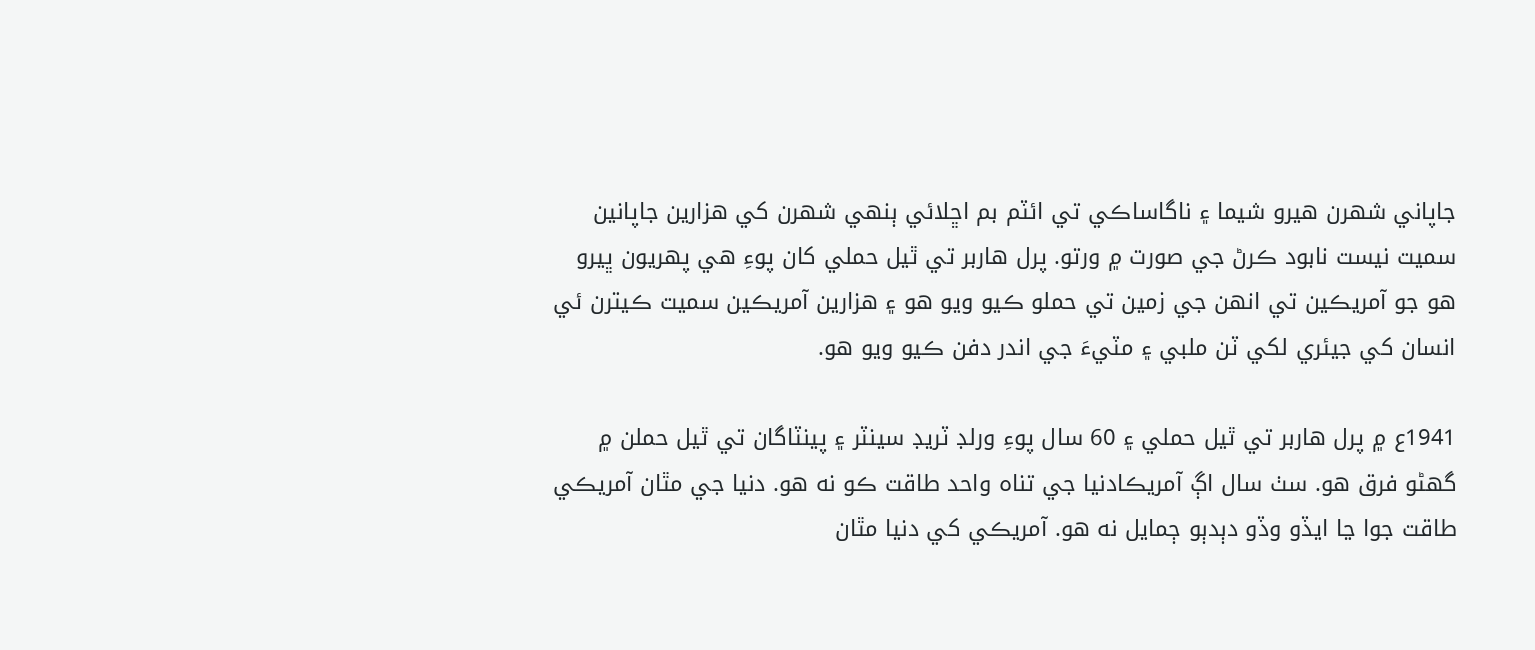جاپاني شهرن هيرو شيما ۽ ناگاساڪي تي ائٽم بم اڇلائي ٻنهي شهرن کي هزارين جاپانين سميت نيست نابود ڪرڻ جي صورت ۾ ورتو. پرل هاربر تي ٿيل حملي کان پوءِ هي پهريون ڀيرو هو جو آمريڪين تي انهن جي زمين تي حملو ڪيو ويو هو ۽ هزارين آمريڪين سميت ڪيترن ئي انسان کي جيئري لکي ٽن ملبي ۽ مٽيءَ جي اندر دفن ڪيو ويو هو.

1941ع ۾ پرل هاربر تي ٿيل حملي ۽ 60 سال پوءِ ورلڊ ٽريڊ سينٽر ۽ پينٽاگان تي ٿيل حملن ۾ گهڻو فرق هو. سٺ سال اڳ آمريڪادنيا جي تناه واحد طاقت ڪو نه هو. دنيا جي مٿان آمريڪي طاقت جوا ڃا ايڏو وڏو دٻدٻو ڄمايل نه هو. آمريڪي کي دنيا مٿان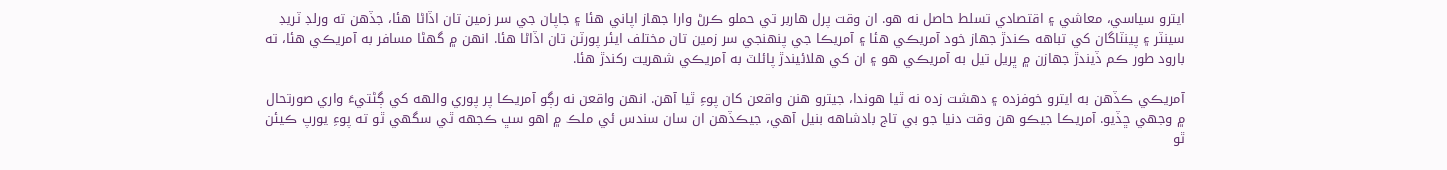ايترو سياسي، معاشي ۽ اقتصادي تسلط حاصل نه هو. ان وقت پرل هاربر تي حملو ڪرڻ وارا جهاز اپاني هئا ۽ جاپان جي سر زمين تان اڏاڻا هئا، جڏهن ته ورلڊ ٽريڊ سينٽر ۽ پينٽاگان کي تباهه ڪندڙ جهاز خود آمريڪي هئا ۽ آمريڪا جي پنهنجي سر زمين تان مختلف ايئر پورٽن تان اڏاڻا هئا. انهن ۾ گهڻا مسافر به آمريڪي هئا، ته بارود طور ڪم ڏيندڙ جهازن ۾ ڀريل تيل به آمريڪي هو ۽ ان کي هلائيندڙ پائلٽ به آمريڪي شهريت رکندڙ هئا.

آمريڪي ڪڏهن به ايترو خوفزده ۽ دهشت زده نه ٿيا هوندا، جيترو هنن واقعن کان پوءِ ٿيا آهن. انهن واقعن نه رڳو آمريڪا پر پوري والهه کي ڳڻتيءَ واري صورتحال ۾ وجهي ڇڏيو. آمريڪا جيڪو هن وقت دنيا جو بي تاج بادشاهه بنيل آهي، جيڪڏهن ان سان سندس ئي ملڪ ۾ اهو سڀ ڪجهه ٿي سگهي ٿو ته پوءِ يورپ ڪيئن ٿو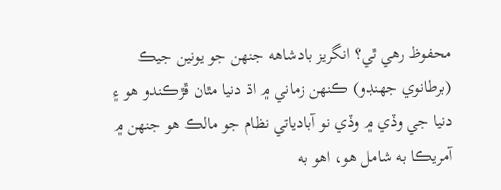محفوظ رهي ٿي؟ انگريز بادشاهه جنهن جو يونين جيڪ (برطانوي جهنڊو) ڪنهن زماني ۾ اڌ دنيا مٿان ڦڙڪندو هو ۽ دنيا جي وڏي ۾ وڏي نو آبادياتي نظام جو مالڪ هو جنهن ۾ آمريڪا به شامل هو، اهو به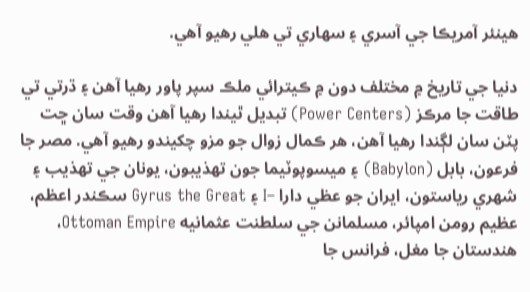هينئر آمريڪا جي آسري ۽ سهاري تي هلي رهيو آهي.

دنيا جي تاريخ ۾ مختلف دون ۾ ڪيترائي ملڪ سپر پاور رهيا آهن ۽ ڌرتي تي طاقت جا مرڪز (Power Centers) تبديل ٿيندا رهيا آهن وقت سان ڇت پٽن سان لڳندا رهيا آهن، هر ڪمال زوال جو مزو چکيندو رهيو آهي. مصر جا فرعون، بابل (Babylon) ۽ ميسوپوٽيما جون تهذيبون، يونان جي تهذيب ۽ شهري رياستون، ايران جو عظي دارا –I ۽ Gyrus the Great سڪندر اعظم، عظيم رومن امپائر، مسلمانن جي سلطنت عثمانيه Ottoman Empire، هندستان جا مغل، فرانس جا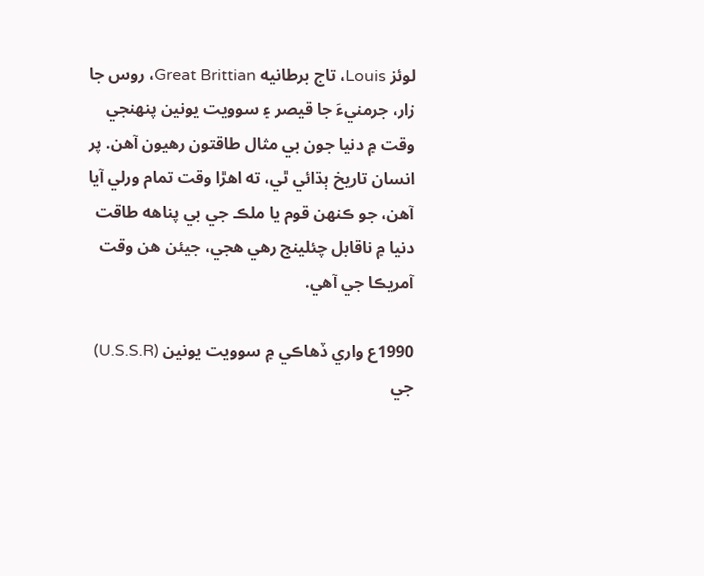لوئز Louis، تاج برطانيه Great Brittian، روس جا زار، جرمنيءَ جا قيصر ۽ سوويت يونين پنهنجي وقت ۾ دنيا جون بي مثال طاقتون رهيون آهن. پر انسان تاريخ ٻڌائي ٿي، ته اهڙا وقت تمام ورلي آيا آهن، جو ڪنهن قوم يا ملڪ جي بي پناهه طاقت دنيا ۾ ناقابل چئلينج رهي هجي، جيئن هن وقت آمريڪا جي آهي.

1990ع واري ڏهاڪي ۾ سوويت يونين (U.S.S.R) جي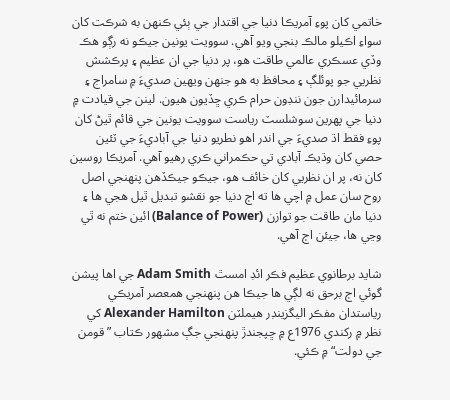خاتمي کان پوءِ آمريڪا دنيا جي اقتدار جي ٻئي ڪنهن به شرڪت کان سواءِ اڪيلو مالڪ بنجي ويو آهي. سوويت يونين جيڪو نه رڳو هڪ وڏي عسڪري عالمي طاقت هو، پر دنيا جي ان عظيم ۽ پرڪشش نظريي جو پوئلڳ ۽ محافظ به هو جنهن ويهين صديءَ ۾ سامراج ۽ سرمائيدارن جون ننڊون حرام ڪري ڇڏيون هيون. لينن جي قيادت ۾ دنيا جي پهرين سوشلسٽ رياست سوويت يونين جي قائم ٿيڻ کان پوءِ فقط اڌ صديءَ جي اندر اهو نطريو دنيا جي آباديءَ جي ٽئين حصي کان وڌيڪ آبادي تي حڪمراني ڪري رهيو آهي. آمريڪا روسين کان نه، پر ان نظريي کان خائف هو، جيڪو جيڪڏهن پنهنجي اصل روح سان عمل ۾ اچي ها ته اڄ دنيا جو نقشو تبديل ٿيل هجي ها ۽ دنيا مان طاقت جو توازن (Balance of Power) ائين ختم نه ٿي وڃي ها، جيئن اڄ آهي.

شايد برطانوي عظيم فڪر ائڊ امسٿ Adam Smith جي اها پيشن گوئي اڄ برحق نه لڳي ها جيڪا هن پنهنجي همعصر آمريڪي رياستدان مفڪر اليگزينڊر هيملٽن Alexander Hamilton کي نظر ۾ رکندي 1976ع ۾ ڇپجندڙ پنهنجي جڳ مشهور ڪتاب ”قومن جي دولت“ ۾ ڪئي.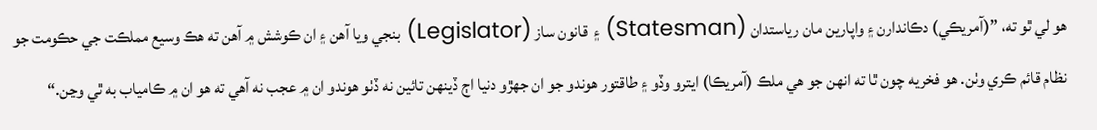هو لي ٿو ته، ”(آمريڪي) دڪاندارن ۽ واپارين مان رياستدان (Statesman) ۽ قانون ساز (Legislator) بنجي ويا آهن ۽ ان ڪوشش ۾ آهن ته هڪ وسيع مملڪت جي حڪومت جو نظام قائم ڪري وٺن. هو فخريه چون ٿا ته انهن جو هي ملڪ (آمريڪا) ايترو وڏو ۽ طاقتور هوندو جو ان جهڙو دنيا اڄ ڏينهن تائين نه ڏٺو هوندو ان ۾ عجب نه آهي ته هو ان ۾ ڪامياب به ٿي وڃن.“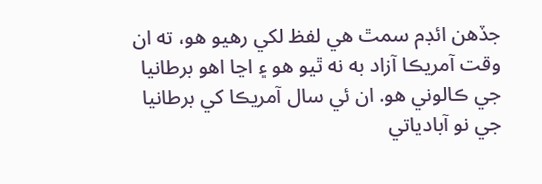جڏهن ائڊم سمٿ هي لفظ لکي رهيو هو، ته ان وقت آمريڪا آزاد به نه ٿيو هو ۽ اڃا اهو برطانيا جي ڪالوني هو. ان ئي سال آمريڪا کي برطانيا جي نو آبادياتي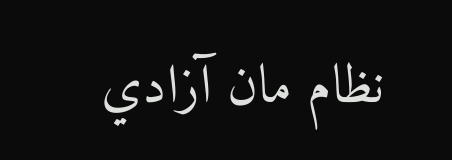نظام مان آزادي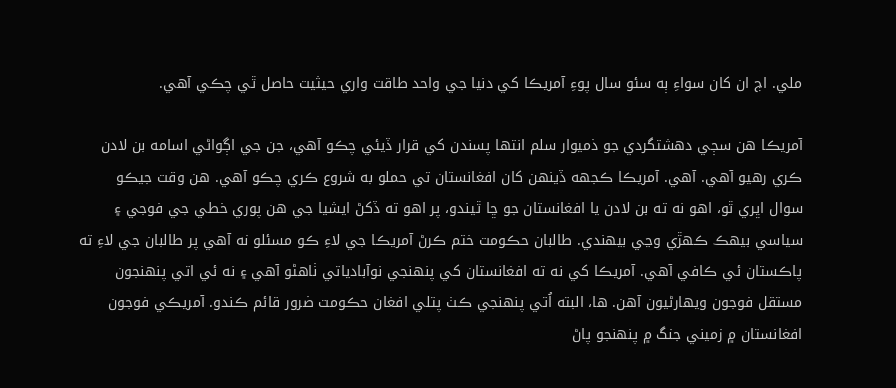ملي. اڄ ان کان سواءِ ٻه سئو سال پوءِ آمريڪا کي دنيا جي واحد طاقت واري حيثيت حاصل ٿي چڪي آهي.

آمريڪا هن سڄي دهشتگردي جو ذميوار سلم انتها پسندن کي قرار ڏيئي چڪو آهي، جن جي اڳواڻي اسامه بن لادن ڪري رهيو آهي. آهي. آمريڪا ڪجهه ڏينهن کان افغانستان تي حملو به شروع ڪري چڪو آهي. هن وقت جيڪو سوال اڀري ٿو، اهو نه ته بن لادن يا افغانستان جو ڇا ٿيندو، پر اهو ته ڏکڻ ايشيا جي هن پوري خطي جي فوجي ۽ سياسي بيهڪ ڪهڙي وڃي بيهندي. طالبان حڪومت ختم ڪرڻ آمريڪا جي لاءِ ڪو مسئلو نه آهي پر طالبان جي لاءِ ته پاڪستان ئي ڪافي آهي. آمريڪا کي نه ته افغانستان کي پنهنجي نوآبادياتي ٺاهڻو آهي ۽ نه ئي اتي پنهنجون مستقل فوجون ويهارڻيون آهن. ها، البته اُتي پنهنجي ڪٺ پتلي افغان حڪومت ضرور قائم ڪندو. آمريڪي فوجون افغانستان ۾ زميني جنگ ۾ پنهنجو پاڻ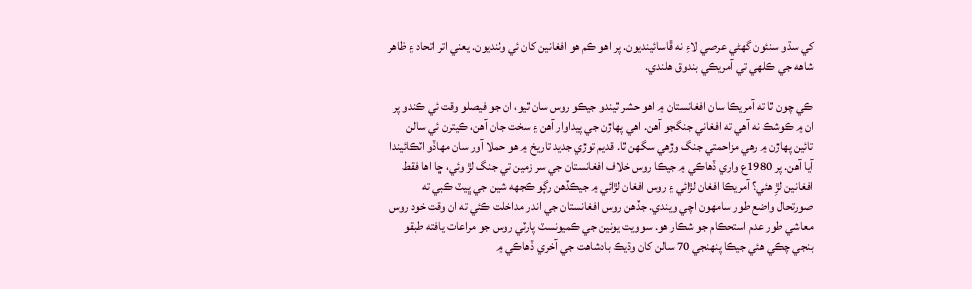کي سڌو سنئون گهڻي عرصي لاءِ نه ڦاسائينديون. پر اهو ڪم هو افغانين کان ئي وٺنديون. يعني اتر اتحاد ۽ ظاهر شاهه جي ڪلهي تي آمريڪي بندوق هلندي.

ڪي چون ٿا ته آمريڪا سان افغانستان ۾ اهو حشر ٿيندو جيڪو روس سان ٿيو، ان جو فيصلو وقت ئي ڪندو پر ان ۾ ڪوشڪ نه آهي ته افغاني جنگجو آهن. اهي پهاڙن جي پيداوار آهن ۽ سخت جان آهن، ڪيترن ئي سالن تائين پهاڙن ۾ رهي مزاحمتي جنگ وڙهي سگهن ٿا. قديم توڙي جديد تاريخ ۾ هو حملا آور سان مهاڏو اٽڪائيندا آيا آهن. پر 1980ع واري ڏهاڪي ۾ جيڪا روس خلاف افغانستان جي سر زمين تي جنگ لڙ وئي، ڇا اها فقط افغانين لڙِ هئي؟ آمريڪا افغان لڙائي ۽ روس افغان لڙائي ۾ جيڪڏهن رڳو ڪجهه شين جي ڀيٽ ڪبي ته صورتحال واضع طور سامهون اچي ويندي. جڏهن روس افغانستان جي اندر مداخلت ڪئي ته ان وقت خود روس معاشي طور عدم استحڪام جو شڪار هو. سوويت يونين جي ڪميونسٽ پارٽي روس جو مراعات يافته طبقو بنجي چڪي هئي جيڪا پنهنجي 70 سالن کان وڌيڪ بادشاهت جي آخري ڏهاڪي ۾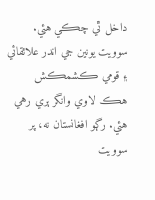داخل ٿي چڪي هئي. سوويت يونين جي اندر علائقائي ۽ قومي ڪشمڪش هڪ لاوي وانگر ٻري رهي هئي. رڳو افغانستان نه، پر سوويت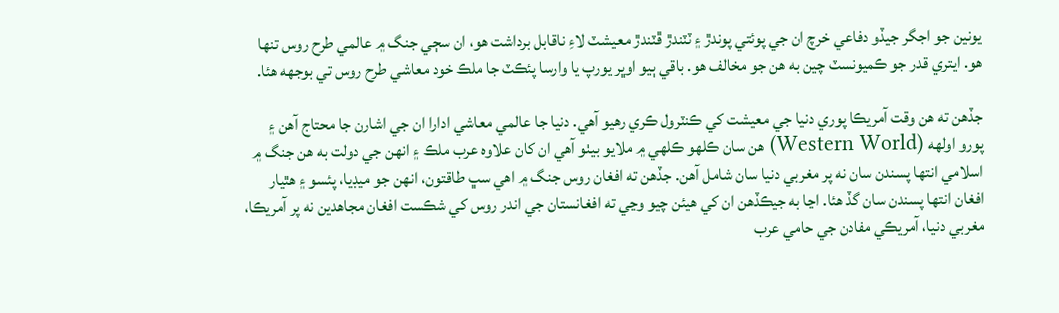يونين جو اجگر جيڏو دفاعي خرچ ان جي پوئتي پوندڙ ۽ ٽٽندڙ ڦٽندڙ معيشٽ لاءِ ناقابل برداشت هو، ان سڄي جنگ ۾ عالمي طرح روس تنها هو. ايتري قدر جو ڪميونسٽ چين به هن جو مخالف هو. باقي ٻيو اوڀر يورپ يا وارسا پئڪٽ جا ملڪ خود معاشي طرح روس تي بوجهه هئا.

جڏهن ته هن وقت آمريڪا پوري دنيا جي معيشت کي ڪنٽرول ڪري رهيو آهي. دنيا جا عالمي معاشي ادارا ان جي اشارن جا محتاج آهن ۽ پورو اولهه (Western World) هن سان ڪلهو ڪلهي ۾ ملايو بيٺو آهي ان کان علاوه عرب ملڪ ۽ انهن جي دولت به هن جنگ ۾ اسلامي انتها پسندن سان نه پر مغربي دنيا سان شامل آهن. جڏهن ته افغان روس جنگ ۾ اهي سڀ طاقتون، انهن جو ميڊيا، پئسو ۽ هٿيار افغان انتها پسندن سان گڏ هئا. اڃا به جيڪڏهن ان کي هيئن چيو وڃي ته افغانستان جي اندر روس کي شڪست افغان مجاهدين نه پر آمريڪا، مغربي دنيا، آمريڪي مفادن جي حامي عرب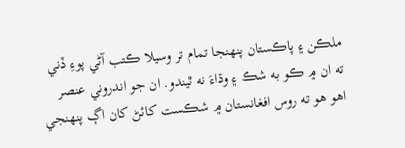ملڪن ۽ پاڪستان پنهنجا تمام تر وسيلا ڪتب آڻي پوءِ ڏني ته ان ۾ ڪو به شڪ ۽ وڌاءَ نه ٿيندو. ان جو اندروني عنصر اهو هو ته روس افغانستان ۾ شڪست کائڻ کان اڳ پنهنجي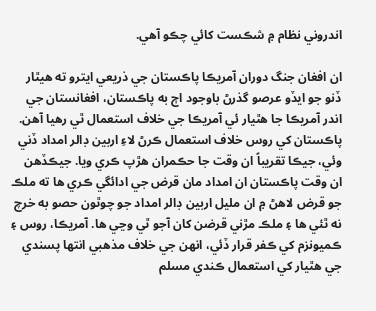اندروني نظام ۾ شڪست کائي چڪو آهي.

ان افغان جنگ دوران آمريڪا پاڪستان جي ذريعي ايترو ته هيٿار ڏنو جو ايڏو عرصو گذرڻ باوجود اڄ به پاڪستان، افغانستان جي اندر آمريڪا جا هٿيار ئي آمريڪا جي خلاف استعمال ٿي رهيا آهن. پاڪستان کي روس خلاف استعمال ڪرڻ لاءِ اربين ڊالر امداد ڏني وئي، جيڪا تقريباً ان وقت جا حڪمران هڙپ ڪري ويا. جيڪڏهن ان وقت پاڪستان ان امداد مان قرض جي ادائگي ڪري ها ته ملڪ جو قرض لاهڻ ۾ ان مليل اربين ڊالر امداد جو چوٿون حصو به خرچ نه ٿئي ها ۽ ملڪ مڙني قرضن کان آجو ٿي وڃي ها. آمريڪا، روس ۽ ڪميونزم کي ڪفر قرار ڏئي، انهن جي خلاف مذهبي انتها پسندي جي هٿيار کي استعمال ڪندي مسلم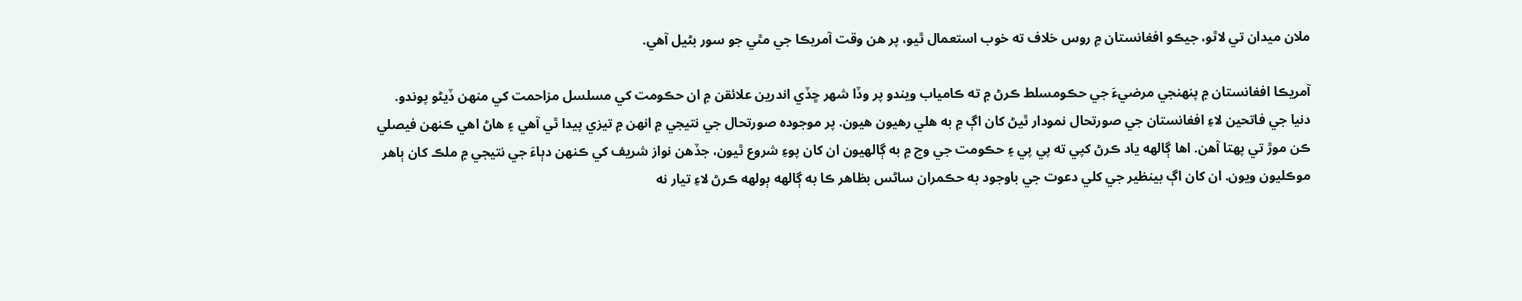ملان ميدان تي لاٿو، جيڪو افغانستان ۾ روس خلاف ته خوب استعمال ٿيو، پر هن وقت آمريڪا جي مٿي جو سور بڻيل آهي.

آمريڪا افغانستان ۾ پنهنجي مرضيءَ جي حڪومسلط ڪرڻ ۾ ته ڪامياب ويندو پر وڏا شهر ڇڏي اندرين علائقن ۾ ان حڪومت کي مسلسل مزاحمت کي منهن ڏيڻو پوندو. دنيا جي فاتحين لاءِ افغانستان جي صورتحال نمودار ٿيڻ کان اڳ ۾ به هلي رهيون هيون. پر موجوده صورتحال جي نتيجي ۾ انهن ۾ تيزي پيدا ٿي آهي ۽ هاڻ اهي ڪنهن فيصلي ڪن موڙ تي پهتا آهن. اها ڳالهه ياد ڪرڻ کپي ته پي پي ۽ حڪومت جي وچ ۾ به ڳالهيون ان کان پوءِ شروع ٿيون، جڏهن نواز شريف کي ڪنهن دٻاءَ جي نتيجي ۾ ملڪ کان ٻاهر موڪليون ويون. ان کان اڳ بينظير جي کلي دعوت جي باوجود به حڪمران ساڻس بظاهر ڪا به ڳالهه ٻولهه ڪرڻ لاءِ تيار نه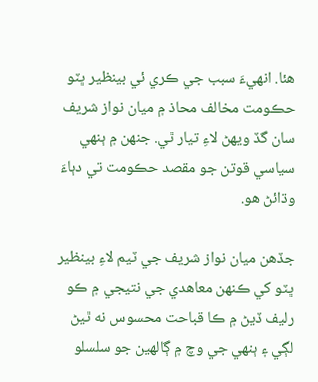هئا. انهيءَ سبب جي ڪري ئي بينظير ڀٽو حڪومت مخالف محاذ ۾ ميان نواز شريف سان گڏ ويهڻ لاءِ تيار ٿي. جنهن ۾ ٻنهي سياسي قوتن جو مقصد حڪومت تي دٻاءَ وڌائڻ هو.

جڏهن ميان نواز شريف جي ٽيم لاءِ بينظير ڀٽو کي ڪنهن معاهدي جي نتيجي ۾ ڪو رليف ڏيڻ ۾ ڪا قباحت محسوس نه ٿيڻ لڳي ۽ ٻنهي جي وچ ۾ ڳالهين جو سلسلو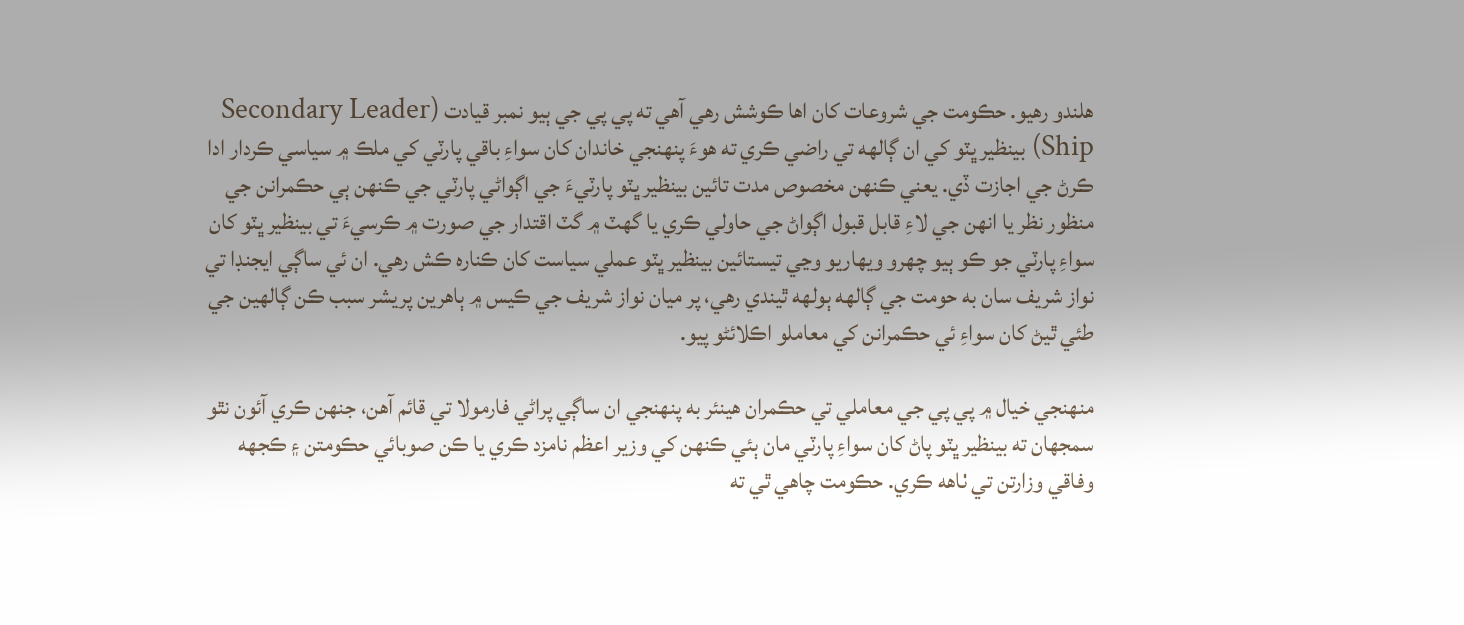هلندو رهيو. حڪومت جي شروعات کان اها ڪوشش رهي آهي ته پي پي جي ٻيو نمبر قيادت (Secondary Leader Ship) بينظير ڀٽو کي ان ڳالهه تي راضي ڪري ته هوءَ پنهنجي خاندان کان سواءِ باقي پارٽي کي ملڪ ۾ سياسي ڪردار ادا ڪرڻ جي اجازت ڏي. يعني ڪنهن مخصوص مدت تائين بينظير ڀٽو پارٽيءَ جي اڳواڻي پارٽي جي ڪنهن ٻي حڪمرانن جي منظور نظر يا انهن جي لاءِ قابل قبول اڳواڻ جي حاولي ڪري يا گهٽ ۾ گٽ اقتدار جي صورت ۾ ڪرسيءَ تي بينظير ڀٽو کان سواءِ پارٽي جو ڪو ٻيو چهرو ويهاريو وڃي تيستائين بينظير ڀٽو عملي سياست کان ڪناره ڪش رهي. ان ئي ساڳي ايجنڊا تي نواز شريف سان به حومت جي ڳالهه ٻولهه ٿيندي رهي، پر ميان نواز شريف جي ڪيس ۾ ٻاهرين پريشر سبب ڪن ڳالهين جي طئي ٿيڻ کان سواءِ ئي حڪمرانن کي معاملو اڪلائڻو پيو.

منهنجي خيال ۾ پي پي جي معاملي تي حڪمران هينئر به پنهنجي ان ساڳي پراڻي فارمولا تي قائم آهن، جنهن ڪري آئون نٿو سمجهان ته بينظير ڀٽو پاڻ کان سواءِ پارٽي مان ٻئي ڪنهن کي وزير اعظم نامزد ڪري يا ڪن صوبائي حڪومتن ۽ ڪجهه وفاقي وزارتن تي ٺاهه ڪري. حڪومت چاهي ٿي ته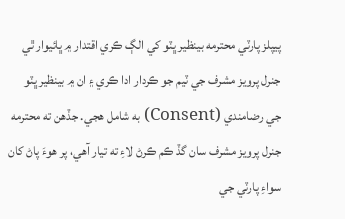پيپلز پارٽي محترمه بينظير ڀٽو کي الڳ ڪري اقتدار ۾ ڀائيوار ٿي جنرل پرويز مشرف جي ٽيم جو ڪردار ادا ڪري ۽ ان ۾ بينظير ڀٽو جي رضامندي (Consent) به شامل هجي. جڏهن ته محترمه جنرل پرويز مشرف سان گڏ ڪم ڪرڻ لاءِ ته تيار آهي، پر هوءَ پاڻ کان سواءِ پارٽي جي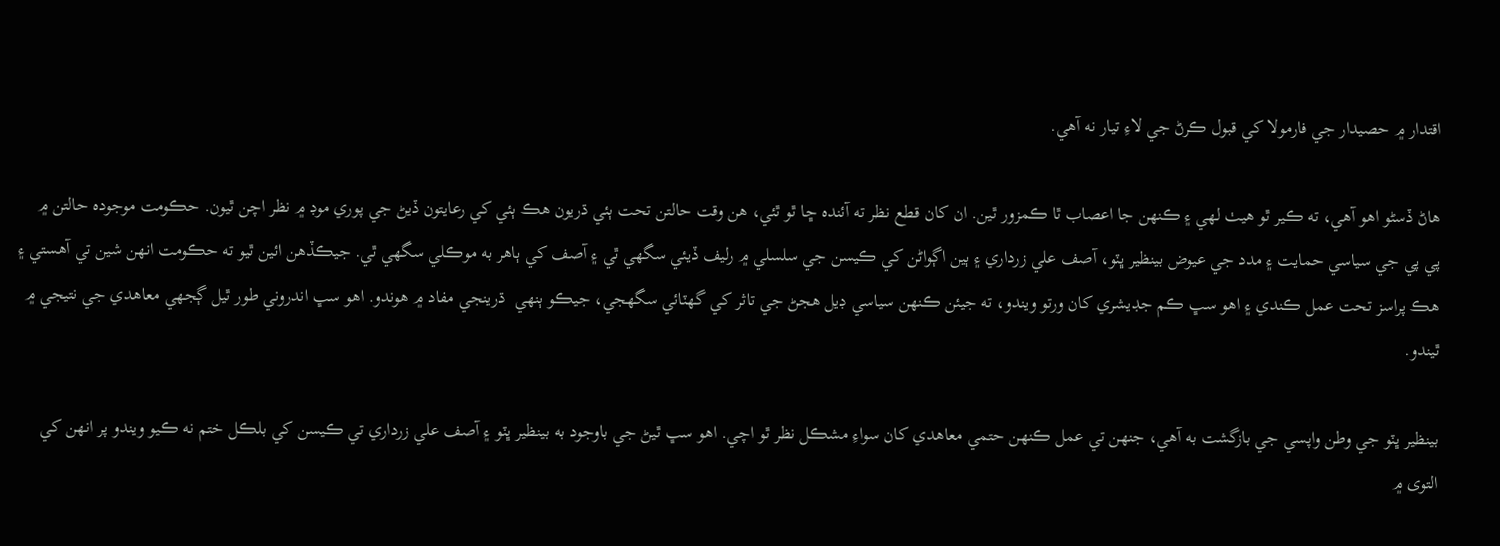اقتدار ۾ حصيدار جي فارمولا کي قبول ڪرڻ جي لاءِ تيار نه آهي.

هاڻ ڏسڻو اهو آهي، ته ڪير ٿو هيٺ لهي ۽ ڪنهن جا اعصاب ٿا ڪمزور ٿين. ان کان قطع نظر ته آئنده ڇا ٿو ٿئي، هن وقت حالتن تحت ٻئي ڌريون هڪ ٻئي کي رعايتون ڏيڻ جي پوري موڊ ۾ نظر اچن ٿيون. حڪومت موجوده حالتن ۾ پي پي جي سياسي حمايت ۽ مدد جي عيوض بينظير ڀٽو، آصف علي زرداري ۽ ٻين اڳواڻن کي ڪيسن جي سلسلي ۾ رليف ڏيئي سگهي ٿي ۽ آصف کي ٻاهر به موڪلي سگهي ٿي. جيڪڏهن ائين ٿيو ته حڪومت انهن شين تي آهستي ۽ هڪ پراسز تحت عمل ڪندي ۽ اهو سڀ ڪم جڊيشري کان ورتو ويندو، ته جيئن ڪنهن سياسي ڊيل هجڻ جي تاثر کي گهٽائي سگهجي، جيڪو ٻنهي  ڌرينجي مفاد ۾ هوندو. اهو سڀ اندروني طور ٿيل ڳجهي معاهدي جي نتيجي ۾ ٿيندو.

بينظير ڀٽو جي وطن واپسي جي بازگشت به آهي، جنهن تي عمل ڪنهن حتمي معاهدي کان سواءِ مشڪل نظر ٿو اچي. اهو سڀ ٿيڻ جي باوجود به بينظير ڀٽو ۽ آصف علي زرداري تي ڪيسن کي بلڪل ختم نه ڪيو ويندو پر انهن کي التوى ۾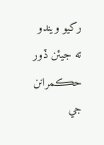رکيو ويندو ته جيئن ڏور حڪمرانن جي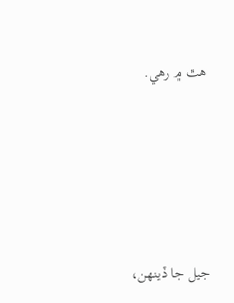هٿ ۾ رهي.





جيل جا ڏينهن،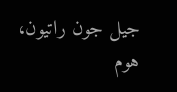جيل جون راتيون، هوم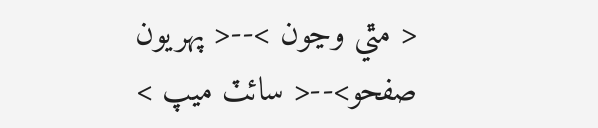< مٿي وڃون >--< پهريون صفحو>--< سائٽ ميپ >